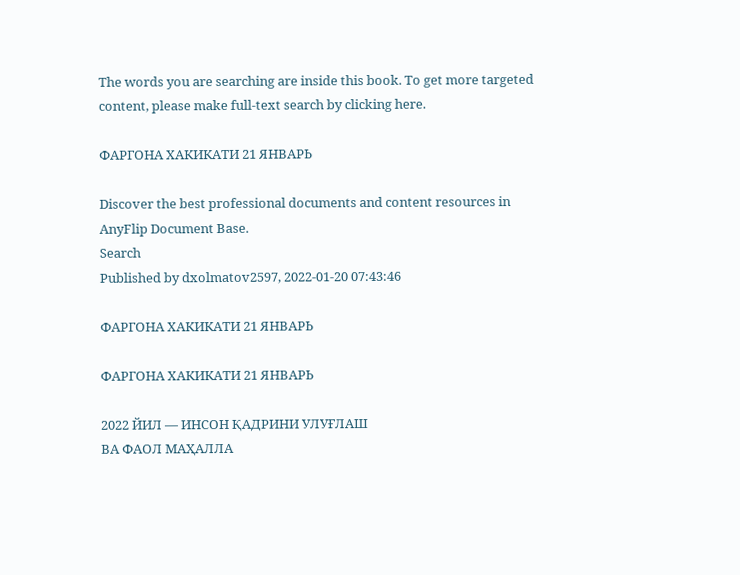The words you are searching are inside this book. To get more targeted content, please make full-text search by clicking here.

ФАРГОНА ХАКИКАТИ 21 ЯНВАРЬ

Discover the best professional documents and content resources in AnyFlip Document Base.
Search
Published by dxolmatov2597, 2022-01-20 07:43:46

ФАРГОНА ХАКИКАТИ 21 ЯНВАРЬ

ФАРГОНА ХАКИКАТИ 21 ЯНВАРЬ

2022 ЙИЛ — ИНСОН ҚАДРИНИ УЛУҒЛАШ
ВА ФАОЛ МАҲАЛЛА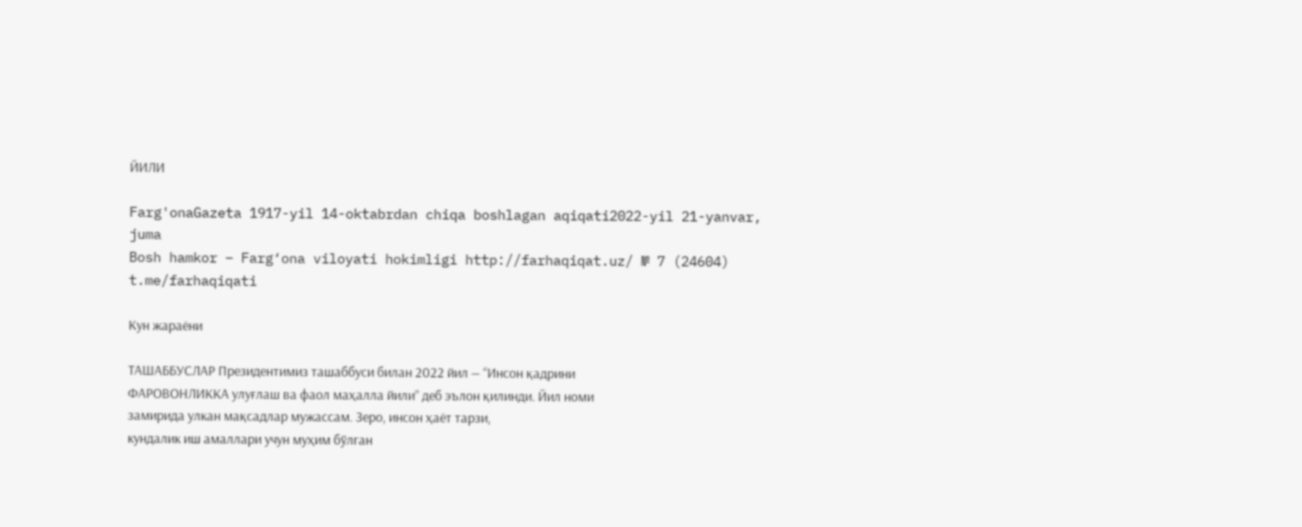ЙИЛИ

Farg'onaGazeta 1917-yil 14-oktabrdan chiqa boshlagan aqiqati2022-yil 21-yanvar, juma
Bosh hamkor – Farg‘ona viloyati hokimligi http://farhaqiqat.uz/ № 7 (24604)
t.me/farhaqiqati

Кун жараёни

ТАШАББУСЛАР Президентимиз ташаббуси билан 2022 йил — “Инсон қадрини
ФАРОВОНЛИККА улуғлаш ва фаол маҳалла йили” деб эълон қилинди. Йил номи
замирида улкан мақсадлар мужассам. Зеро, инсон ҳаёт тарзи,
кундалик иш амаллари учун муҳим бўлган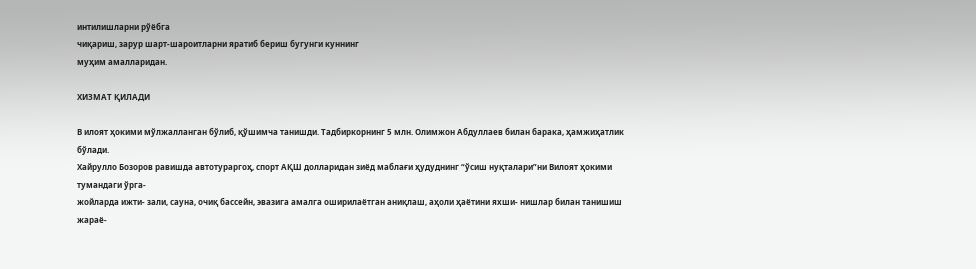интилишларни рўёбга
чиқариш, зарур шарт-шароитларни яратиб бериш бугунги куннинг
муҳим амалларидан.

ХИЗМАТ ҚИЛАДИ

В илоят ҳокими мўлжалланган бўлиб, қўшимча танишди. Тадбиркорнинг 5 млн. Олимжон Абдуллаев билан барака, ҳамжиҳатлик бўлади.
Хайрулло Бозоров равишда автотураргоҳ, спорт АҚШ долларидан зиёд маблағи ҳудуднинг “ўсиш нуқталари”ни Вилоят ҳокими тумандаги ўрга-
жойларда ижти- зали, сауна, очиқ бассейн, эвазига амалга оширилаётган аниқлаш, аҳоли ҳаётини яхши- нишлар билан танишиш жараё-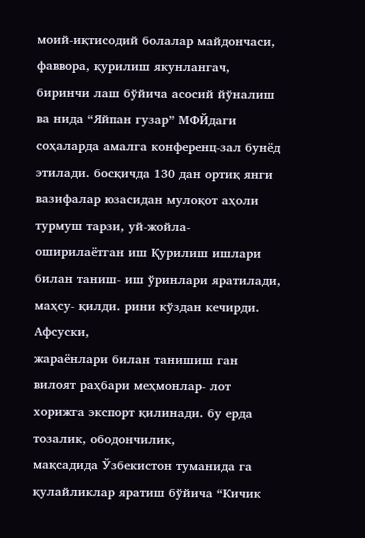моий-иқтисодий болалар майдончаси, фаввора, қурилиш якунлангач, биринчи лаш бўйича асосий йўналиш ва нида “Яйпан гузар” МФЙдаги
соҳаларда амалга конференц-зал бунёд этилади. босқичда 130 дан ортиқ янги вазифалар юзасидан мулоқот аҳоли турмуш тарзи, уй-жойла-
оширилаётган иш Қурилиш ишлари билан таниш- иш ўринлари яратилади, маҳсу- қилди. рини кўздан кечирди. Афсуски,
жараёнлари билан танишиш ган вилоят раҳбари меҳмонлар- лот хорижга экспорт қилинади. бу ерда тозалик, ободончилик,
мақсадида Ўзбекистон туманида га қулайликлар яратиш бўйича “Кичик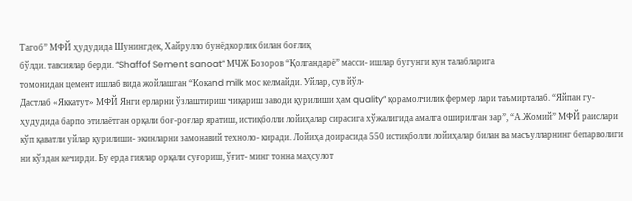Тагоб” МФЙ ҳудудида Шунингдек, Хайрулло бунёдкорлик билан боғлиқ
бўлди. тавсиялар берди. “Shaffof Sement sanoat” МЧЖ Бозоров “Қолгандарё” масси- ишлар бугунги кун талабларига
томонидан цемент ишлаб вида жойлашган “Кoкаnd milk мос келмайди. Уйлар, сув йўл-
Дастлаб «Яккатут» МФЙ Янги ерларни ўзлаштириш чиқариш заводи қурилиши ҳам quality” қорамолчилик фермер лари таъмирталаб. “Яйпан гу-
ҳудудида барпо этилаётган орқали боғ-роғлар яратиш, истиқболли лойиҳалар сирасига хўжалигида амалга оширилган зар”, “А.Жомий” МФЙ раислари
кўп қаватли уйлар қурилиши- экинларни замонавий техноло- киради. Лойиҳа доирасида 550 истиқболли лойиҳалар билан ва масъулларнинг бепарволиги
ни кўздан кечирди. Бу ерда гиялар орқали суғориш, ўғит- минг тонна маҳсулот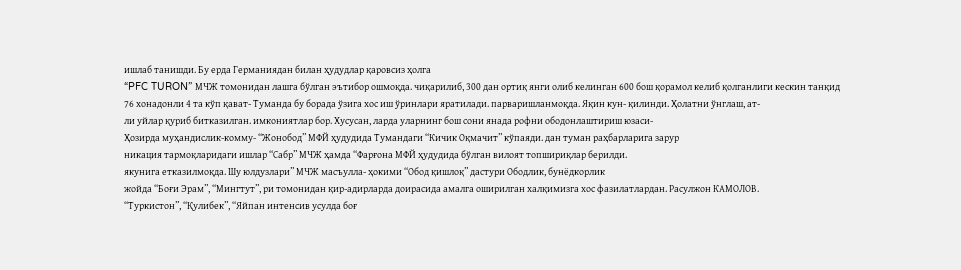ишлаб танишди. Бу ерда Германиядан билан ҳудудлар қаровсиз ҳолга
“PFC TURON” МЧЖ томонидан лашга бўлган эътибор ошмоқда. чиқарилиб, 300 дан ортиқ янги олиб келинган 600 бош қорамол келиб қолганлиги кескин танқид
76 хонадонли 4 та кўп қават- Туманда бу борада ўзига хос иш ўринлари яратилади. парваришланмоқда. Яқин кун- қилинди. Ҳолатни ўнглаш, ат-
ли уйлар қуриб битказилган. имкониятлар бор. Хусусан, ларда уларнинг бош сони янада рофни ободонлаштириш юзаси-
Ҳозирда муҳандислик-комму- “Жонобод” МФЙ ҳудудида Тумандаги “Кичик Оқмачит” кўпаяди. дан туман раҳбарларига зарур
никация тармоқларидаги ишлар “Сабр” МЧЖ ҳамда “Фарғона МФЙ ҳудудида бўлган вилоят топшириқлар берилди.
якунига етказилмоқда. Шу юлдузлари” МЧЖ масъулла- ҳокими “Обод қишлоқ” дастури Ободлик, бунёдкорлик
жойда “Боғи Эрам”, “Мингтут”, ри томонидан қир-адирларда доирасида амалга оширилган халқимизга хос фазилатлардан. Расулжон КАМОЛОВ.
“Туркистон”, “Қулибек”, “Яйпан интенсив усулда боғ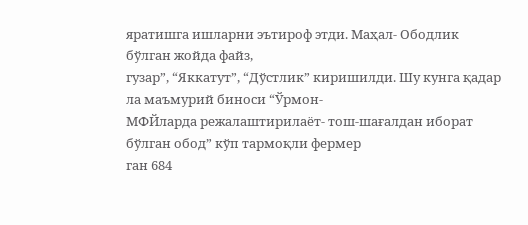яратишга ишларни эътироф этди. Маҳал- Ободлик бўлган жойда файз,
гузар”, “Яккатут”, “Дўстлик” киришилди. Шу кунга қадар ла маъмурий биноси “Ўрмон-
МФЙларда режалаштирилаёт- тош-шағалдан иборат бўлган обод” кўп тармоқли фермер
ган 684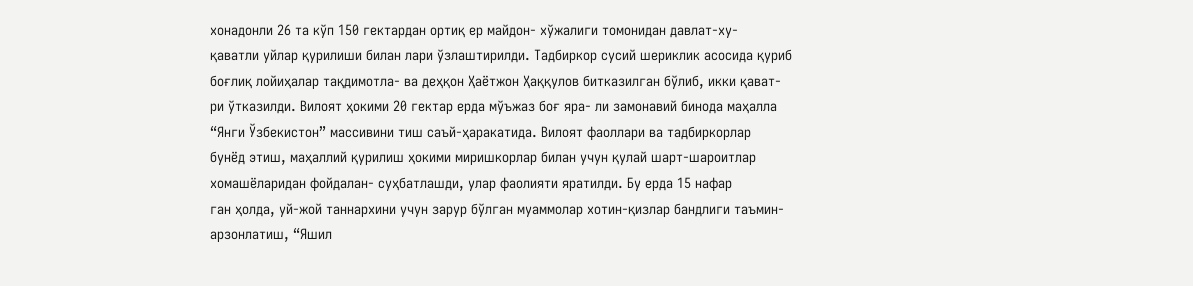хонадонли 26 та кўп 150 гектардан ортиқ ер майдон- хўжалиги томонидан давлат-ху-
қаватли уйлар қурилиши билан лари ўзлаштирилди. Тадбиркор сусий шериклик асосида қуриб
боғлиқ лойиҳалар тақдимотла- ва деҳқон Ҳаётжон Ҳаққулов битказилган бўлиб, икки қават-
ри ўтказилди. Вилоят ҳокими 20 гектар ерда мўъжаз боғ яра- ли замонавий бинода маҳалла
“Янги Ўзбекистон” массивини тиш саъй-ҳаракатида. Вилоят фаоллари ва тадбиркорлар
бунёд этиш, маҳаллий қурилиш ҳокими миришкорлар билан учун қулай шарт-шароитлар
хомашёларидан фойдалан- суҳбатлашди, улар фаолияти яратилди. Бу ерда 15 нафар
ган ҳолда, уй-жой таннархини учун зарур бўлган муаммолар хотин-қизлар бандлиги таъмин-
арзонлатиш, “Яшил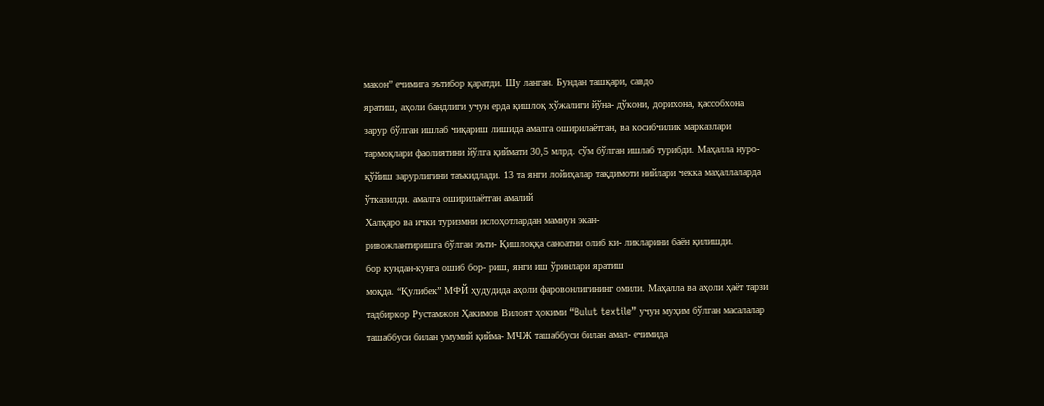макон” ечимига эътибор қаратди. Шу ланган. Бундан ташқари, савдо
яратиш, аҳоли бандлиги учун ерда қишлоқ хўжалиги йўна- дўкони, дорихона, қассобхона
зарур бўлган ишлаб чиқариш лишида амалга оширилаётган, ва косибчилик марказлари
тармоқлари фаолиятини йўлга қиймати 30,5 млрд. сўм бўлган ишлаб турибди. Маҳалла нуро-
қўйиш зарурлигини таъкидлади. 13 та янги лойиҳалар тақдимоти нийлари чекка маҳаллаларда
ўтказилди. амалга оширилаётган амалий
Халқаро ва ички туризмни ислоҳотлардан мамнун экан-
ривожлантиришга бўлган эъти- Қишлоққа саноатни олиб ки- ликларини баён қилишди.
бор кундан-кунга ошиб бор- риш, янги иш ўринлари яратиш
моқда. “Қулибек” МФЙ ҳудудида аҳоли фаровонлигининг омили. Маҳалла ва аҳоли ҳаёт тарзи
тадбиркор Рустамжон Ҳакимов Вилоят ҳокими “Bulut textile” учун муҳим бўлган масалалар
ташаббуси билан умумий қийма- МЧЖ ташаббуси билан амал- ечимида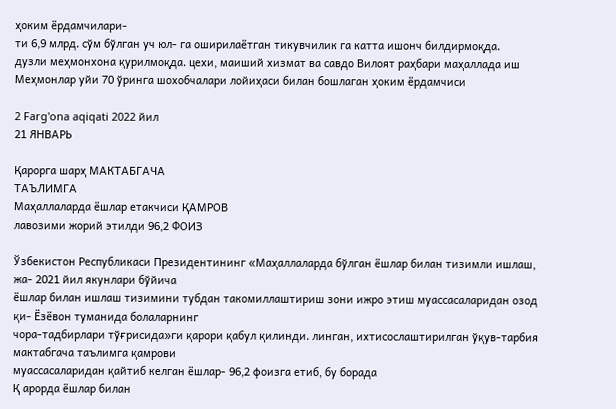ҳоким ёрдамчилари-
ти 6,9 млрд. сўм бўлган уч юл- га оширилаётган тикувчилик га катта ишонч билдирмоқда.
дузли меҳмонхона қурилмоқда. цехи, маиший хизмат ва савдо Вилоят раҳбари маҳаллада иш
Меҳмонлар уйи 70 ўринга шохобчалари лойиҳаси билан бошлаган ҳоким ёрдамчиси

2 Farg'ona aqiqati 2022 йил
21 ЯНВАРЬ

Қарорга шарҳ МАКТАБГАЧА
ТАЪЛИМГА
Маҳаллаларда ёшлар етакчиси ҚАМРОВ
лавозими жорий этилди 96,2 ФОИЗ

Ўзбекистон Республикаси Президентининг «Маҳаллаларда бўлган ёшлар билан тизимли ишлаш, жа- 2021 йил якунлари бўйича
ёшлар билан ишлаш тизимини тубдан такомиллаштириш зони ижро этиш муассасаларидан озод қи- Ёзёвон туманида болаларнинг
чора-тадбирлари тўғрисида»ги қарори қабул қилинди. линган, ихтисослаштирилган ўқув-тарбия мактабгача таълимга қамрови
муассасаларидан қайтиб келган ёшлар- 96,2 фоизга етиб, бу борада
Қ арорда ёшлар билан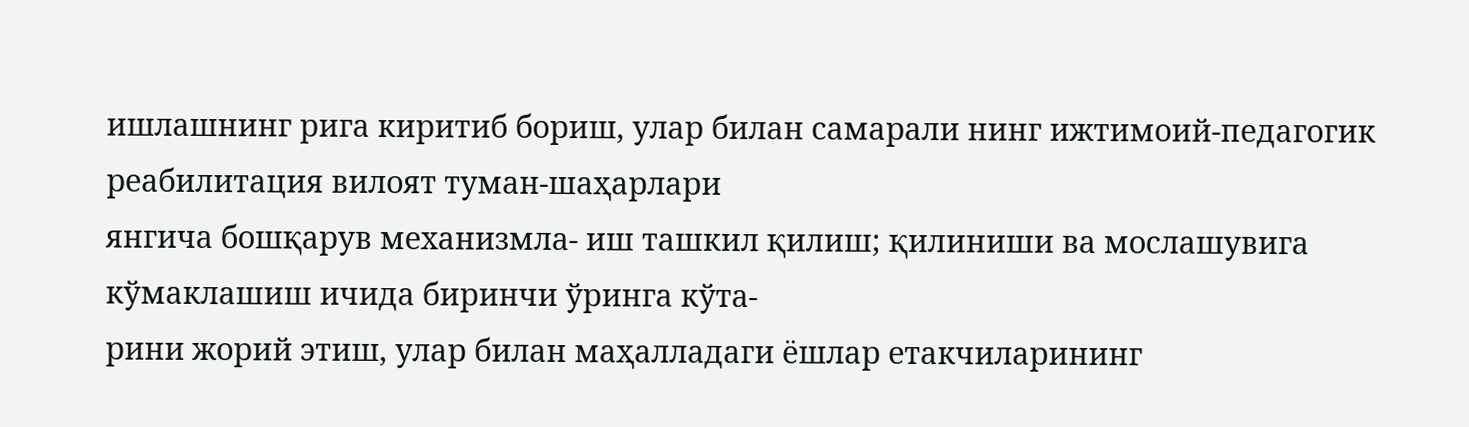ишлашнинг рига киритиб бориш, улар билан самарали нинг ижтимоий-педагогик реабилитация вилоят туман-шаҳарлари
янгича бошқарув механизмла- иш ташкил қилиш; қилиниши ва мослашувига кўмаклашиш ичида биринчи ўринга кўта-
рини жорий этиш, улар билан маҳалладаги ёшлар етакчиларининг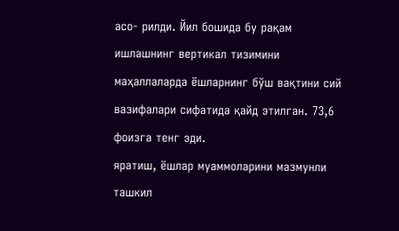асо- рилди. Йил бошида бу рақам
ишлашнинг вертикал тизимини маҳаллаларда ёшларнинг бўш вақтини сий вазифалари сифатида қайд этилган. 73,6 фоизга тенг эди.
яратиш, ёшлар муаммоларини мазмунли ташкил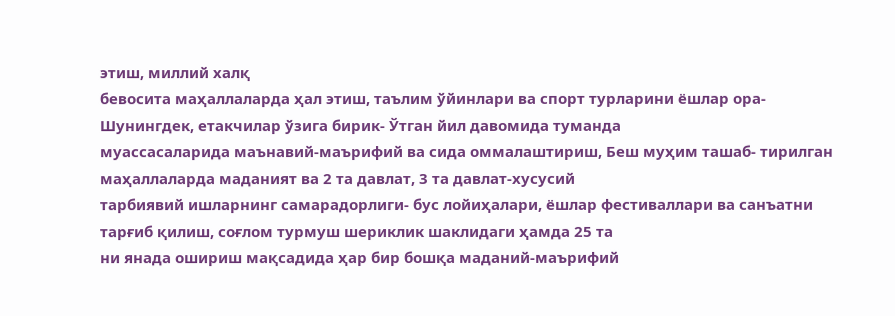этиш, миллий халқ
бевосита маҳаллаларда ҳал этиш, таълим ўйинлари ва спорт турларини ёшлар ора- Шунингдек, етакчилар ўзига бирик- Ўтган йил давомида туманда
муассасаларида маънавий-маърифий ва сида оммалаштириш, Беш муҳим ташаб- тирилган маҳаллаларда маданият ва 2 та давлат, 3 та давлат-хусусий
тарбиявий ишларнинг самарадорлиги- бус лойиҳалари, ёшлар фестиваллари ва санъатни тарғиб қилиш, соғлом турмуш шериклик шаклидаги ҳамда 25 та
ни янада ошириш мақсадида ҳар бир бошқа маданий-маърифий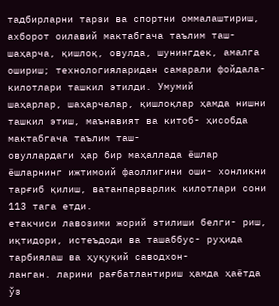тадбирларни тарзи ва спортни оммалаштириш, ахборот оилавий мактабгача таълим таш-
шаҳарча, қишлоқ, овулда, шунингдек, амалга ошириш; технологияларидан самарали фойдала- килотлари ташкил этилди. Умумий
шаҳарлар, шаҳарчалар, қишлоқлар ҳамда нишни ташкил этиш, маънавият ва китоб- ҳисобда мактабгача таълим таш-
овуллардаги ҳар бир маҳаллада ёшлар ёшларнинг ижтимоий фаоллигини оши- хонликни тарғиб қилиш, ватанпарварлик килотлари сони 113 тага етди.
етакчиси лавозими жорий этилиши белги- риш, иқтидори, истеъдоди ва ташаббус- руҳида тарбиялаш ва ҳуқуқий саводхон-
ланган. ларини рағбатлантириш ҳамда ҳаётда ўз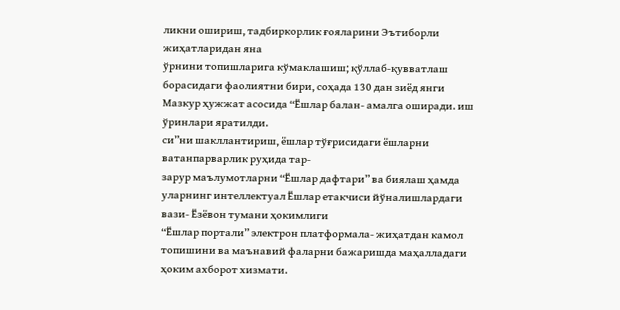ликни ошириш, тадбиркорлик ғояларини Эътиборли жиҳатларидан яна
ўрнини топишларига кўмаклашиш; қўллаб-қувватлаш борасидаги фаолиятни бири, соҳада 130 дан зиёд янги
Мазкур ҳужжат асосида “Ёшлар балан- амалга оширади. иш ўринлари яратилди.
си”ни шакллантириш, ёшлар тўғрисидаги ёшларни ватанпарварлик руҳида тар-
зарур маълумотларни “Ёшлар дафтари” ва биялаш ҳамда уларнинг интеллектуал Ёшлар етакчиси йўналишлардаги вази- Ёзёвон тумани ҳокимлиги
“Ёшлар портали” электрон платформала- жиҳатдан камол топишини ва маънавий фаларни бажаришда маҳалладаги ҳоким ахборот хизмати.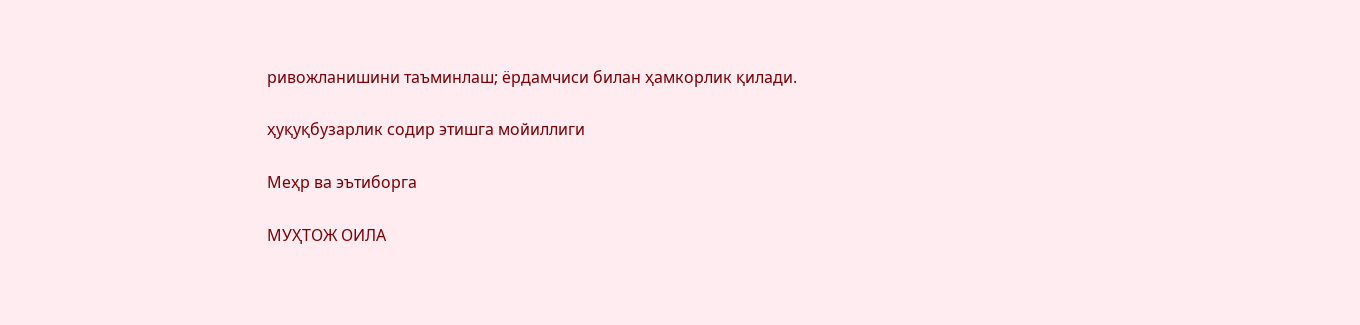ривожланишини таъминлаш; ёрдамчиси билан ҳамкорлик қилади.

ҳуқуқбузарлик содир этишга мойиллиги

Меҳр ва эътиборга

МУҲТОЖ ОИЛА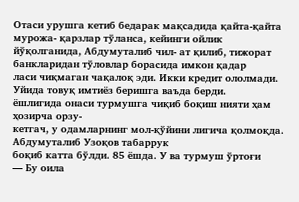Отаси урушга кетиб бедарак мақсадида қайта-қайта мурожа- қарзлар тўланса, кейинги ойлик
йўқолганида, Абдумуталиб чил- ат қилиб, тижорат банкларидан тўловлар борасида имкон қадар
ласи чиқмаган чақалоқ эди. Икки кредит ололмади. Уйида товуқ имтиёз беришга ваъда берди.
ёшлигида онаси турмушга чиқиб боқиш нияти ҳам ҳозирча орзу-
кетгач, у одамларнинг мол-қўйини лигича қолмоқда. Абдумуталиб Узоқов табаррук
боқиб катта бўлди. 85 ёшда. У ва турмуш ўртоғи
— Бу оила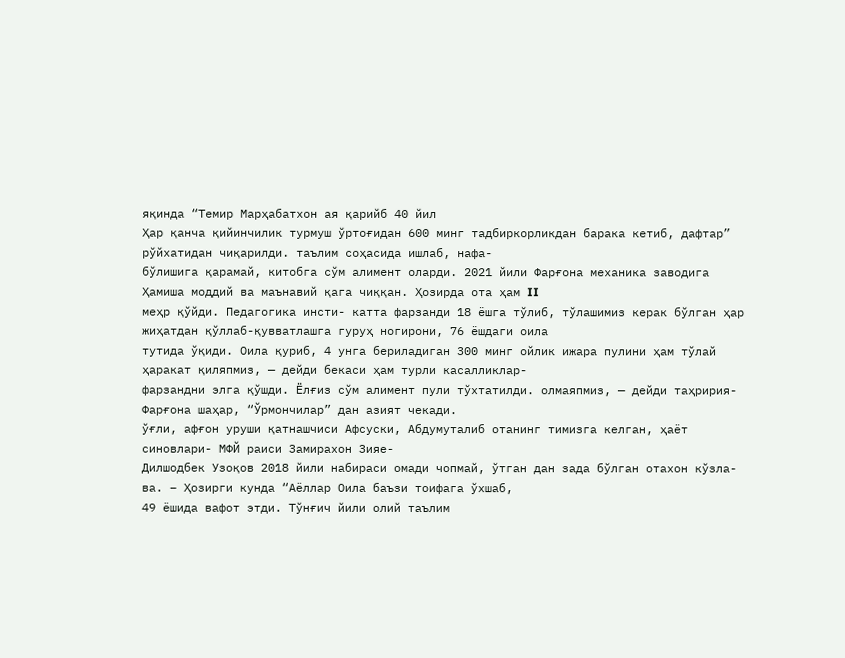яқинда “Темир Марҳабатхон ая қарийб 40 йил
Ҳар қанча қийинчилик турмуш ўртоғидан 600 минг тадбиркорликдан барака кетиб, дафтар” рўйхатидан чиқарилди. таълим соҳасида ишлаб, нафа-
бўлишига қарамай, китобга сўм алимент оларди. 2021 йили Фарғона механика заводига Ҳамиша моддий ва маънавий қага чиққан. Ҳозирда ота ҳам II
меҳр қўйди. Педагогика инсти- катта фарзанди 18 ёшга тўлиб, тўлашимиз керак бўлган ҳар жиҳатдан қўллаб-қувватлашга гуруҳ ногирони, 76 ёшдаги оила
тутида ўқиди. Оила қуриб, 4 унга бериладиган 300 минг ойлик ижара пулини ҳам тўлай ҳаракат қиляпмиз, — дейди бекаси ҳам турли касалликлар-
фарзандни элга қўшди. Ёлғиз сўм алимент пули тўхтатилди. олмаяпмиз, — дейди таҳририя- Фарғона шаҳар, “Ўрмончилар” дан азият чекади.
ўғли, афғон уруши қатнашчиси Афсуски, Абдумуталиб отанинг тимизга келган, ҳаёт синовлари- МФЙ раиси Замирахон Зияе-
Дилшодбек Узоқов 2018 йили набираси омади чопмай, ўтган дан зада бўлган отахон кўзла- ва. – Ҳозирги кунда “Аёллар Оила баъзи тоифага ўхшаб,
49 ёшида вафот этди. Тўнғич йили олий таълим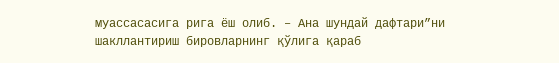муассасасига рига ёш олиб. – Ана шундай дафтари”ни шакллантириш бировларнинг қўлига қараб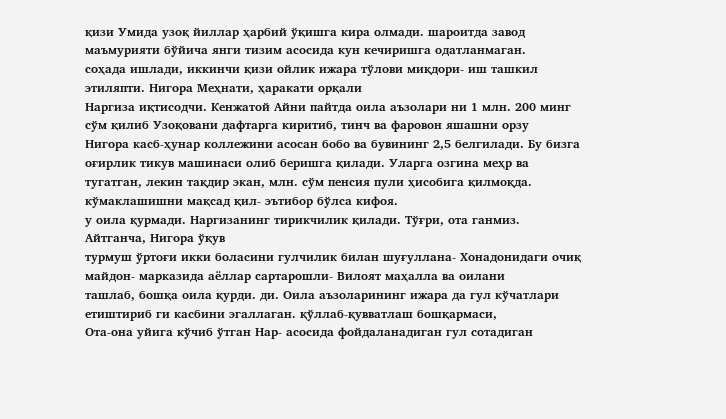қизи Умида узоқ йиллар ҳарбий ўқишга кира олмади. шароитда завод маъмурияти бўйича янги тизим асосида кун кечиришга одатланмаган.
соҳада ишлади, иккинчи қизи ойлик ижара тўлови миқдори- иш ташкил этиляпти. Нигора Меҳнати, ҳаракати орқали
Наргиза иқтисодчи. Кенжатой Айни пайтда оила аъзолари ни 1 млн. 200 минг сўм қилиб Узоқовани дафтарга киритиб, тинч ва фаровон яшашни орзу
Нигора касб-ҳунар коллежини асосан бобо ва бувининг 2,5 белгилади. Бу бизга оғирлик тикув машинаси олиб беришга қилади. Уларга озгина меҳр ва
тугатган, лекин тақдир экан, млн. сўм пенсия пули ҳисобига қилмоқда. кўмаклашишни мақсад қил- эътибор бўлса кифоя.
у оила қурмади. Наргизанинг тирикчилик қилади. Тўғри, ота ганмиз. Айтганча, Нигора ўқув
турмуш ўртоғи икки боласини гулчилик билан шуғуллана- Хонадонидаги очиқ майдон- марказида аёллар сартарошли- Вилоят маҳалла ва оилани
ташлаб, бошқа оила қурди. ди. Оила аъзоларининг ижара да гул кўчатлари етиштириб ги касбини эгаллаган. қўллаб-қувватлаш бошқармаси,
Ота-она уйига кўчиб ўтган Нар- асосида фойдаланадиган гул сотадиган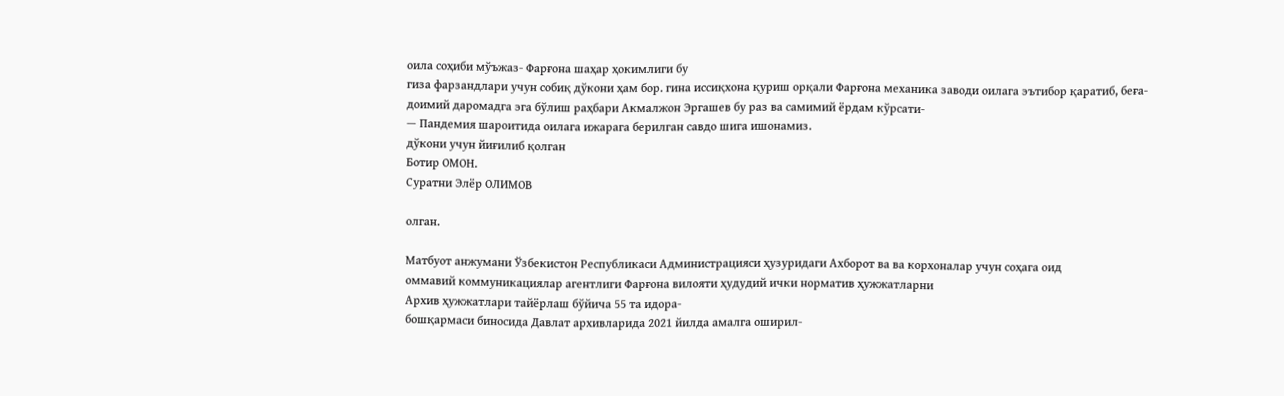оила соҳиби мўъжаз- Фарғона шаҳар ҳокимлиги бу
гиза фарзандлари учун собиқ дўкони ҳам бор. гина иссиқхона қуриш орқали Фарғона механика заводи оилага эътибор қаратиб, беға-
доимий даромадга эга бўлиш раҳбари Акмалжон Эргашев бу раз ва самимий ёрдам кўрсати-
— Пандемия шароитида оилага ижарага берилган савдо шига ишонамиз.
дўкони учун йиғилиб қолган
Ботир ОМОН.
Суратни Элёр ОЛИМОВ

олган.

Матбуот анжумани Ўзбекистон Республикаси Администрацияси ҳузуридаги Ахборот ва ва корхоналар учун соҳага оид
оммавий коммуникациялар агентлиги Фарғона вилояти ҳудудий ички норматив ҳужжатларни
Архив ҳужжатлари тайёрлаш бўйича 55 та идора-
бошқармаси биносида Давлат архивларида 2021 йилда амалга оширил-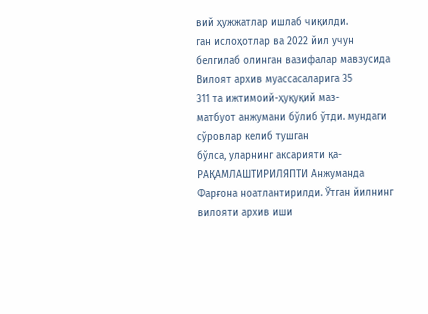вий ҳужжатлар ишлаб чиқилди.
ган ислоҳотлар ва 2022 йил учун белгилаб олинган вазифалар мавзусида Вилоят архив муассасаларига 35
311 та ижтимоий-ҳуқуқий маз-
матбуот анжумани бўлиб ўтди. мундаги сўровлар келиб тушган
бўлса, уларнинг аксарияти қа-
РАҚАМЛАШТИРИЛЯПТИ Анжуманда Фарғона ноатлантирилди. Ўтган йилнинг
вилояти архив иши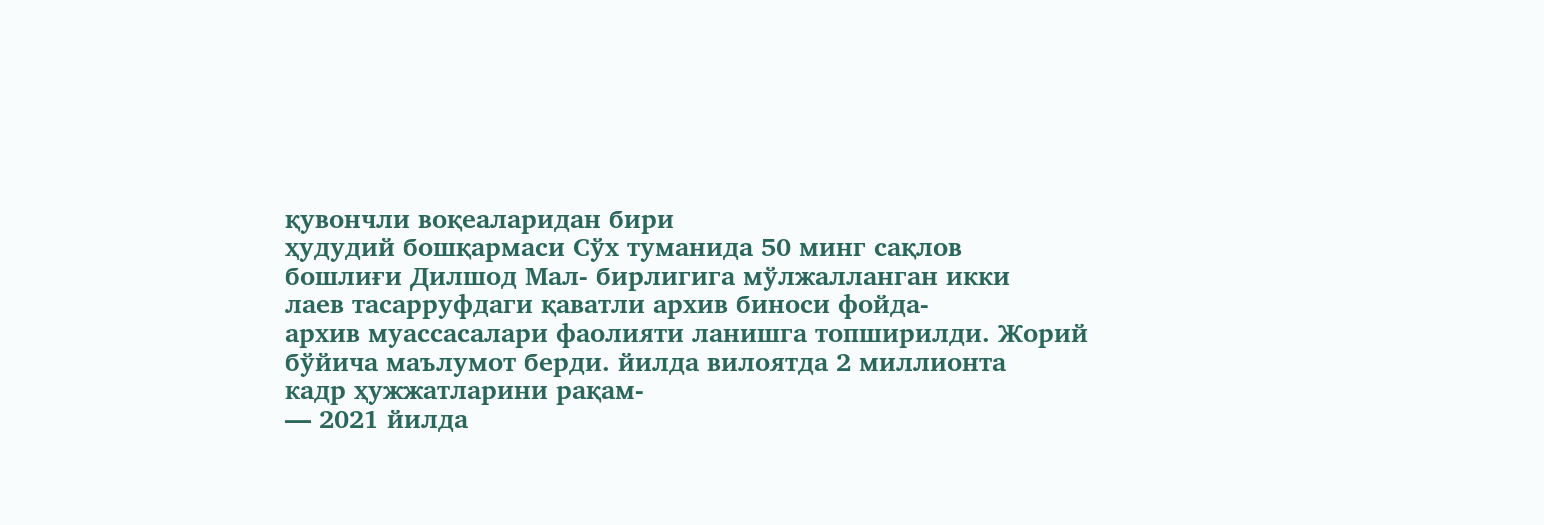қувончли воқеаларидан бири
ҳудудий бошқармаси Сўх туманида 50 минг сақлов
бошлиғи Дилшод Мал- бирлигига мўлжалланган икки
лаев тасарруфдаги қаватли архив биноси фойда-
архив муассасалари фаолияти ланишга топширилди. Жорий
бўйича маълумот берди. йилда вилоятда 2 миллионта
кадр ҳужжатларини рақам-
— 2021 йилда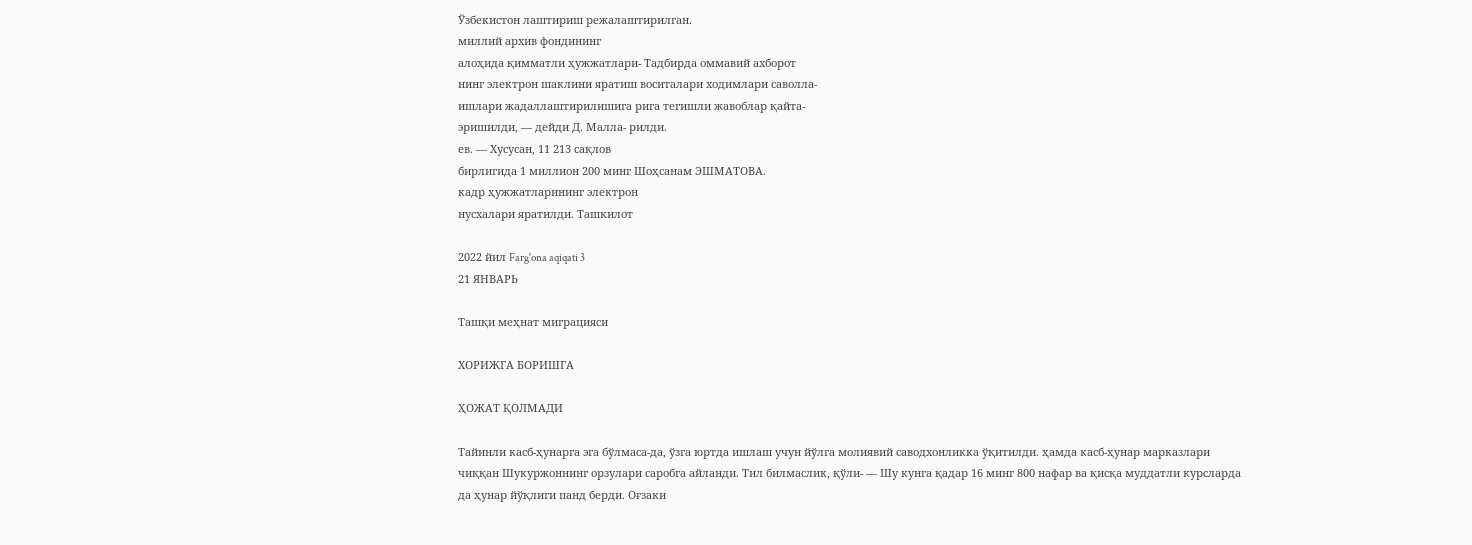Ўзбекистон лаштириш режалаштирилган.
миллий архив фондининг
алоҳида қимматли ҳужжатлари- Тадбирда оммавий ахборот
нинг электрон шаклини яратиш воситалари ходимлари саволла-
ишлари жадаллаштирилишига рига тегишли жавоблар қайта-
эришилди, — дейди Д. Малла- рилди.
ев. — Хусусан, 11 213 сақлов
бирлигида 1 миллион 200 минг Шоҳсанам ЭШМАТОВА.
кадр ҳужжатларининг электрон
нусхалари яратилди. Ташкилот

2022 йил Farg'ona aqiqati 3
21 ЯНВАРЬ

Ташқи меҳнат миграцияси

ХОРИЖГА БОРИШГА

ҲОЖАТ ҚОЛМАДИ

Тайинли касб-ҳунарга эга бўлмаса-да, ўзга юртда ишлаш учун йўлга молиявий саводхонликка ўқитилди. ҳамда касб-ҳунар марказлари
чиққан Шукуржоннинг орзулари саробга айланди. Тил билмаслик, қўли- — Шу кунга қадар 16 минг 800 нафар ва қисқа муддатли курсларда
да ҳунар йўқлиги панд берди. Оғзаки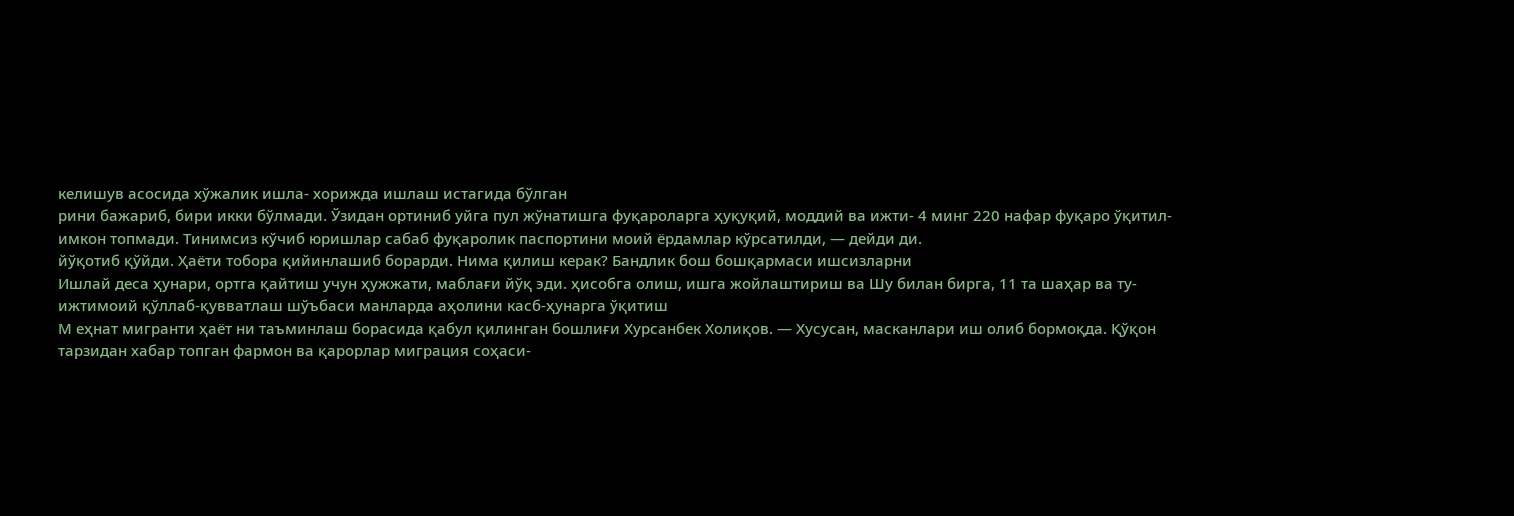келишув асосида хўжалик ишла- хорижда ишлаш истагида бўлган
рини бажариб, бири икки бўлмади. Ўзидан ортиниб уйга пул жўнатишга фуқароларга ҳуқуқий, моддий ва ижти- 4 минг 220 нафар фуқаро ўқитил-
имкон топмади. Тинимсиз кўчиб юришлар сабаб фуқаролик паспортини моий ёрдамлар кўрсатилди, — дейди ди.
йўқотиб қўйди. Ҳаёти тобора қийинлашиб борарди. Нима қилиш керак? Бандлик бош бошқармаси ишсизларни
Ишлай деса ҳунари, ортга қайтиш учун ҳужжати, маблағи йўқ эди. ҳисобга олиш, ишга жойлаштириш ва Шу билан бирга, 11 та шаҳар ва ту-
ижтимоий қўллаб-қувватлаш шўъбаси манларда аҳолини касб-ҳунарга ўқитиш
М еҳнат мигранти ҳаёт ни таъминлаш борасида қабул қилинган бошлиғи Хурсанбек Холиқов. — Хусусан, масканлари иш олиб бормоқда. Қўқон
тарзидан хабар топган фармон ва қарорлар миграция соҳаси-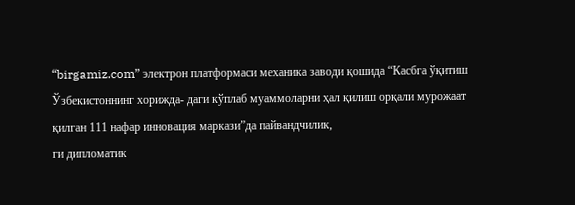“birgamiz.com” электрон платформаси механика заводи қошида “Касбга ўқитиш
Ўзбекистоннинг хорижда- даги кўплаб муаммоларни ҳал қилиш орқали мурожаат қилган 111 нафар инновация маркази”да пайвандчилик,
ги дипломатик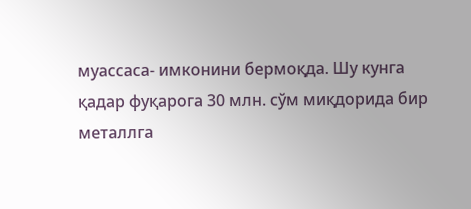муассаса- имконини бермоқда. Шу кунга қадар фуқарога 30 млн. сўм миқдорида бир металлга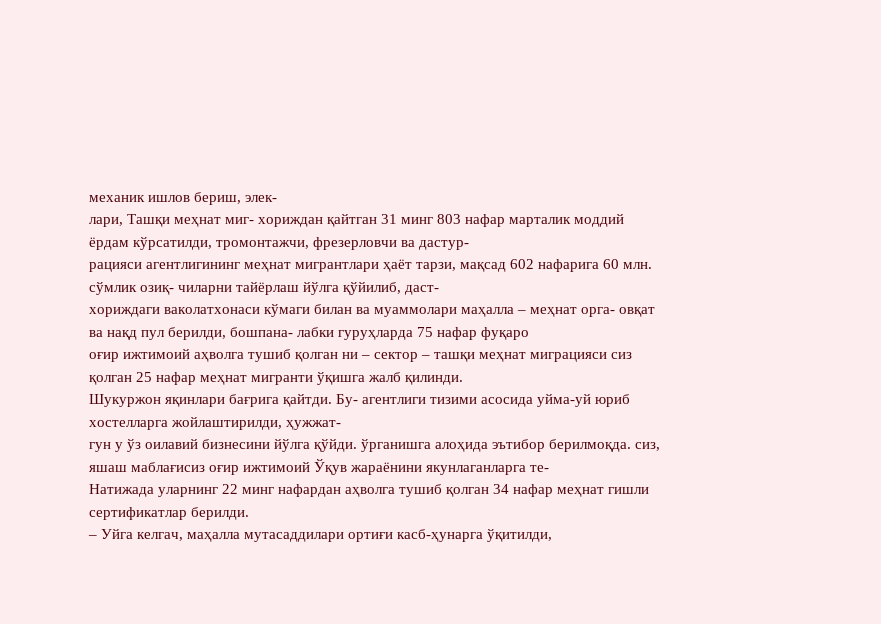механик ишлов бериш, элек-
лари, Ташқи меҳнат миг- хориждан қайтган 31 минг 803 нафар марталик моддий ёрдам кўрсатилди, тромонтажчи, фрезерловчи ва дастур-
рацияси агентлигининг меҳнат мигрантлари ҳаёт тарзи, мақсад 602 нафарига 60 млн. сўмлик озиқ- чиларни тайёрлаш йўлга қўйилиб, даст-
хориждаги ваколатхонаси кўмаги билан ва муаммолари маҳалла – меҳнат орга- овқат ва нақд пул берилди, бошпана- лабки гуруҳларда 75 нафар фуқаро
оғир ижтимоий аҳволга тушиб қолган ни – сектор – ташқи меҳнат миграцияси сиз қолган 25 нафар меҳнат мигранти ўқишга жалб қилинди.
Шукуржон яқинлари бағрига қайтди. Бу- агентлиги тизими асосида уйма-уй юриб хостелларга жойлаштирилди, ҳужжат-
гун у ўз оилавий бизнесини йўлга қўйди. ўрганишга алоҳида эътибор берилмоқда. сиз, яшаш маблағисиз оғир ижтимоий Ўқув жараёнини якунлаганларга те-
Натижада уларнинг 22 минг нафардан аҳволга тушиб қолган 34 нафар меҳнат гишли сертификатлар берилди.
– Уйга келгач, маҳалла мутасаддилари ортиғи касб-ҳунарга ўқитилди,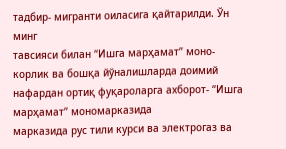тадбир- мигранти оиласига қайтарилди. Ўн минг
тавсияси билан “Ишга марҳамат” моно- корлик ва бошқа йўналишларда доимий нафардан ортиқ фуқароларга ахборот- “Ишга марҳамат” мономарказида
марказида рус тили курси ва электрогаз ва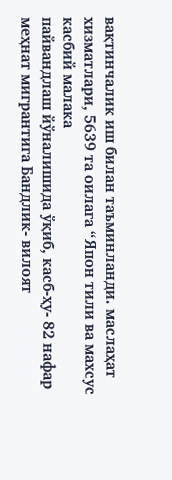вақтинчалик иш билан таъминланди. маслаҳат хизматлари, 5639 та оилага “Япон тили ва махсус касбий малака
пайвандлаш йўналишида ўқиб, касб-ҳу- 82 нафар меҳнат мигрантига Бандлик- вилоят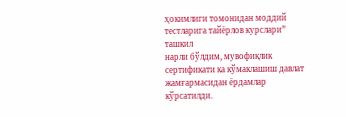ҳокимлиги томонидан моддий тестларига тайёрлов курслари” ташкил
нарли бўлдим, мувофиқлик сертификати ка кўмаклашиш давлат жамғармасидан ёрдамлар кўрсатилди.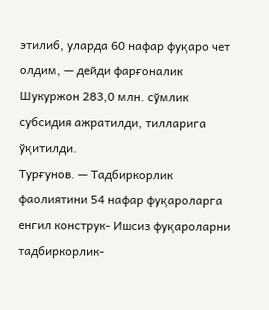этилиб, уларда 60 нафар фуқаро чет
олдим, — дейди фарғоналик Шукуржон 283,0 млн. сўмлик субсидия ажратилди, тилларига ўқитилди.
Турғунов. — Тадбиркорлик фаолиятини 54 нафар фуқароларга енгил конструк- Ишсиз фуқароларни тадбиркорлик-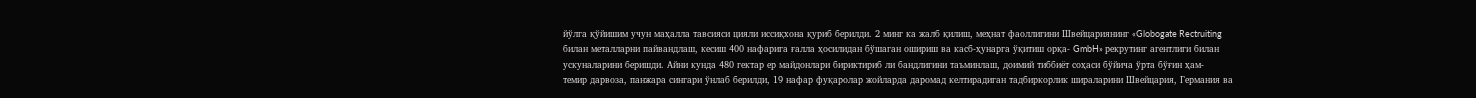йўлга қўйишим учун маҳалла тавсияси цияли иссиқхона қуриб берилди. 2 минг ка жалб қилиш, меҳнат фаоллигини Швейцариянинг «Globogate Rectruiting
билан металларни пайвандлаш, кесиш 400 нафарига ғалла ҳосилидан бўшаган ошириш ва касб-ҳунарга ўқитиш орқа- GmbH» рекрутинг агентлиги билан
ускуналарини беришди. Айни кунда 480 гектар ер майдонлари бириктириб ли бандлигини таъминлаш, доимий тиббиёт соҳаси бўйича ўрта бўғин ҳам-
темир дарвоза, панжара сингари ўнлаб берилди, 19 нафар фуқаролар жойларда даромад келтирадиган тадбиркорлик шираларини Швейцария, Германия ва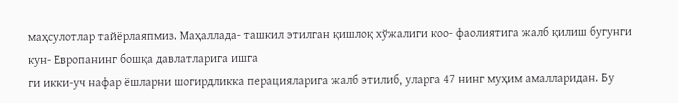маҳсулотлар тайёрлаяпмиз. Маҳаллада- ташкил этилган қишлоқ хўжалиги коо- фаолиятига жалб қилиш бугунги кун- Европанинг бошқа давлатларига ишга
ги икки-уч нафар ёшларни шогирдликка перацияларига жалб этилиб, уларга 47 нинг муҳим амалларидан. Бу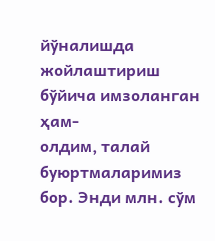йўналишда жойлаштириш бўйича имзоланган ҳам-
олдим, талай буюртмаларимиз бор. Энди млн. сўм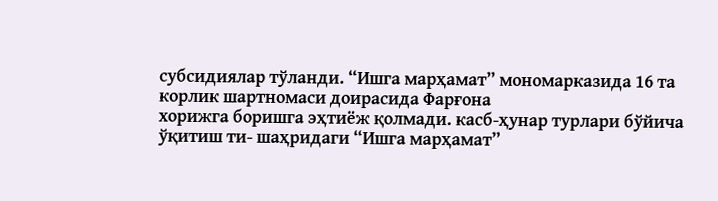субсидиялар тўланди. “Ишга марҳамат” мономарказида 16 та корлик шартномаси доирасида Фарғона
хорижга боришга эҳтиёж қолмади. касб-ҳунар турлари бўйича ўқитиш ти- шаҳридаги “Ишга марҳамат”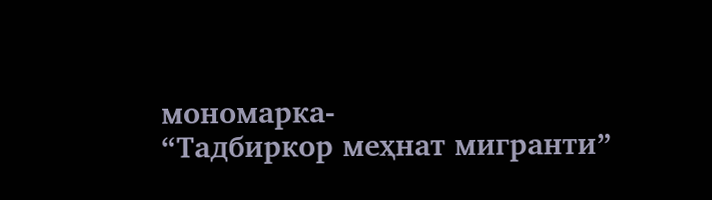мономарка-
“Тадбиркор меҳнат мигранти”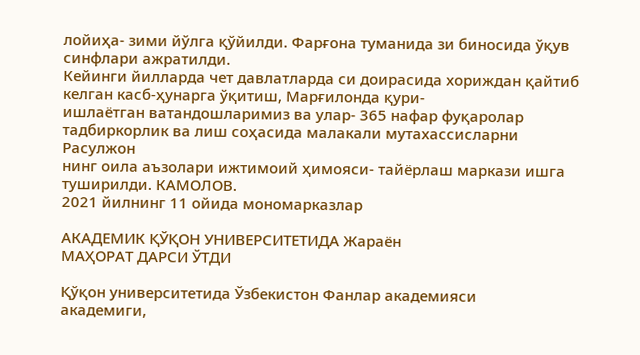лойиҳа- зими йўлга қўйилди. Фарғона туманида зи биносида ўқув синфлари ажратилди.
Кейинги йилларда чет давлатларда си доирасида хориждан қайтиб келган касб-ҳунарга ўқитиш, Марғилонда қури-
ишлаётган ватандошларимиз ва улар- 365 нафар фуқаролар тадбиркорлик ва лиш соҳасида малакали мутахассисларни Расулжон
нинг оила аъзолари ижтимоий ҳимояси- тайёрлаш маркази ишга туширилди. КАМОЛОВ.
2021 йилнинг 11 ойида мономарказлар

АКАДЕМИК ҚЎҚОН УНИВЕРСИТЕТИДА Жараён
МАҲОРАТ ДАРСИ ЎТДИ

Қўқон университетида Ўзбекистон Фанлар академияси
академиги,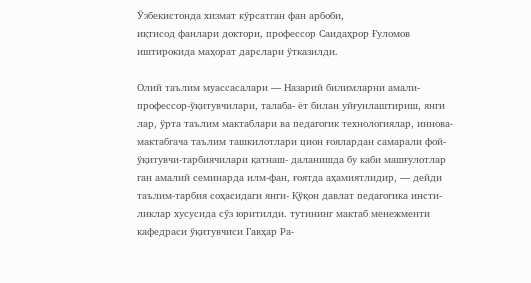Ўзбекистонда хизмат кўрсатган фан арбоби,
иқтисод фанлари доктори, профессор Саидаҳрор Ғуломов
иштирокида маҳорат дарслари ўтказилди.

Олий таълим муассасалари — Назарий билимларни амали-
профессор-ўқитувчилари, талаба- ёт билан уйғунлаштириш, янги
лар, ўрта таълим мактаблари ва педагогик технологиялар, иннова-
мактабгача таълим ташкилотлари цион ғоялардан самарали фой-
ўқитувчи-тарбиячилари қатнаш- даланишда бу каби машғулотлар
ган амалий семинарда илм-фан, ғоятда аҳамиятлидир, — дейди
таълим-тарбия соҳасидаги янги- Қўқон давлат педагогика инсти-
ликлар хусусида сўз юритилди. тутининг мактаб менежменти
кафедраси ўқитувчиси Гавҳар Ра-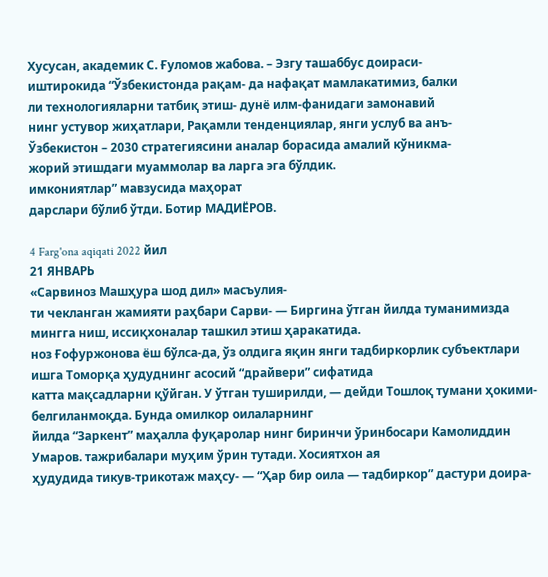Хусусан, академик С. Ғуломов жабова. – Эзгу ташаббус доираси-
иштирокида “Ўзбекистонда рақам- да нафақат мамлакатимиз, балки
ли технологияларни татбиқ этиш- дунё илм-фанидаги замонавий
нинг устувор жиҳатлари, Рақамли тенденциялар, янги услуб ва анъ-
Ўзбекистон – 2030 стратегиясини аналар борасида амалий кўникма-
жорий этишдаги муаммолар ва ларга эга бўлдик.
имкониятлар” мавзусида маҳорат
дарслари бўлиб ўтди. Ботир МАДИЁРОВ.

4 Farg'ona aqiqati 2022 йил
21 ЯНВАРЬ
«Сарвиноз Машҳура шод дил» масъулия-
ти чекланган жамияти раҳбари Сарви- — Биргина ўтган йилда туманимизда мингга ниш, иссиқхоналар ташкил этиш ҳаракатида.
ноз Ғофуржонова ёш бўлса-да, ўз олдига яқин янги тадбиркорлик субъектлари ишга Томорқа ҳудуднинг асосий “драйвери” сифатида
катта мақсадларни қўйган. У ўтган туширилди, — дейди Тошлоқ тумани ҳокими- белгиланмоқда. Бунда омилкор оилаларнинг
йилда “Заркент” маҳалла фуқаролар нинг биринчи ўринбосари Камолиддин Умаров. тажрибалари муҳим ўрин тутади. Хосиятхон ая
ҳудудида тикув-трикотаж маҳсу- — “Ҳар бир оила — тадбиркор” дастури доира-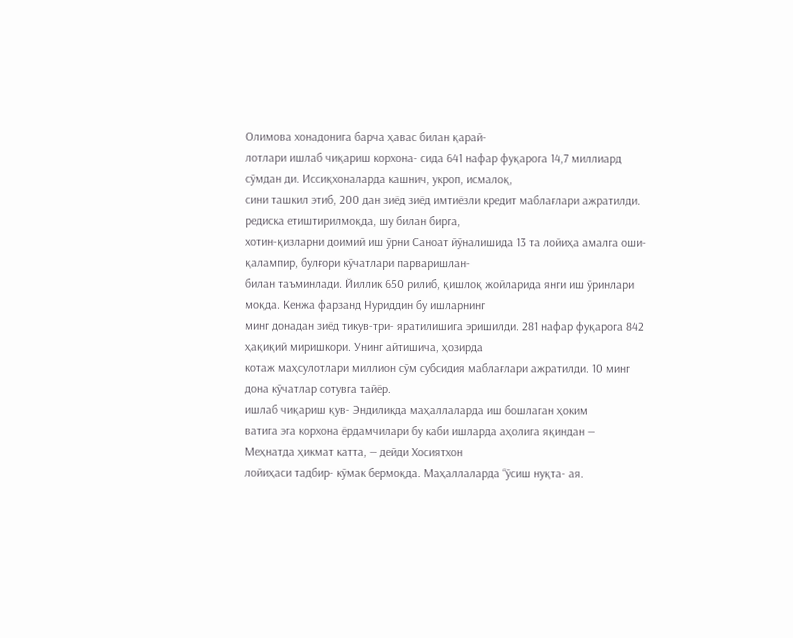Олимова хонадонига барча ҳавас билан қарай-
лотлари ишлаб чиқариш корхона- сида 641 нафар фуқарога 14,7 миллиард сўмдан ди. Иссиқхоналарда кашнич, укроп, исмалоқ,
сини ташкил этиб, 200 дан зиёд зиёд имтиёзли кредит маблағлари ажратилди. редиска етиштирилмоқда, шу билан бирга,
хотин-қизларни доимий иш ўрни Саноат йўналишида 13 та лойиҳа амалга оши- қалампир, булғори кўчатлари парваришлан-
билан таъминлади. Йиллик 650 рилиб, қишлоқ жойларида янги иш ўринлари моқда. Кенжа фарзанд Нуриддин бу ишларнинг
минг донадан зиёд тикув-три- яратилишига эришилди. 281 нафар фуқарога 842 ҳақиқий миришкори. Унинг айтишича, ҳозирда
котаж маҳсулотлари миллион сўм субсидия маблағлари ажратилди. 10 минг дона кўчатлар сотувга тайёр.
ишлаб чиқариш қув- Эндиликда маҳаллаларда иш бошлаган ҳоким
ватига эга корхона ёрдамчилари бу каби ишларда аҳолига яқиндан — Меҳнатда ҳикмат катта, — дейди Хосиятхон
лойиҳаси тадбир- кўмак бермоқда. Маҳаллаларда “ўсиш нуқта- ая.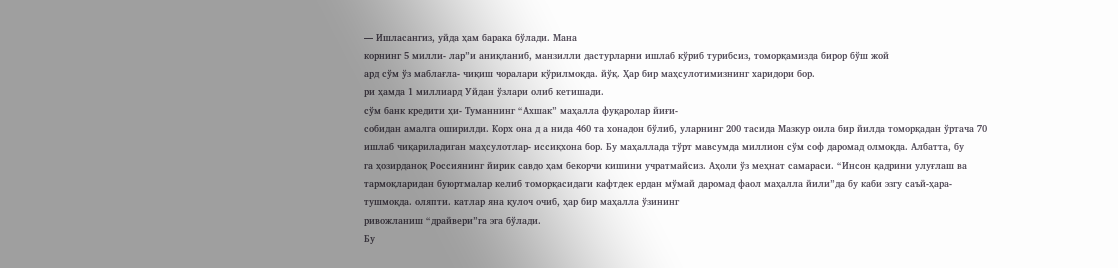— Ишласангиз, уйда ҳам барака бўлади. Мана
корнинг 5 милли- лар”и аниқланиб, манзилли дастурларни ишлаб кўриб турибсиз, томорқамизда бирор бўш жой
ард сўм ўз маблағла- чиқиш чоралари кўрилмоқда. йўқ. Ҳар бир маҳсулотимизнинг харидори бор.
ри ҳамда 1 миллиард Уйдан ўзлари олиб кетишади.
сўм банк кредити ҳи- Туманнинг “Ахшак” маҳалла фуқаролар йиғи-
собидан амалга оширилди. Корх она д а нида 460 та хонадон бўлиб, уларнинг 200 тасида Мазкур оила бир йилда томорқадан ўртача 70
ишлаб чиқариладиган маҳсулотлар- иссиқхона бор. Бу маҳаллада тўрт мавсумда миллион сўм соф даромад олмоқда. Албатта, бу
га ҳозирданоқ Россиянинг йирик савдо ҳам бекорчи кишини учратмайсиз. Аҳоли ўз меҳнат самараси. “Инсон қадрини улуғлаш ва
тармоқларидан буюртмалар келиб томорқасидаги кафтдек ердан мўмай даромад фаол маҳалла йили”да бу каби эзгу саъй-ҳара-
тушмоқда. оляпти. катлар яна қулоч очиб, ҳар бир маҳалла ўзининг
ривожланиш “драйвери”га эга бўлади.
Бу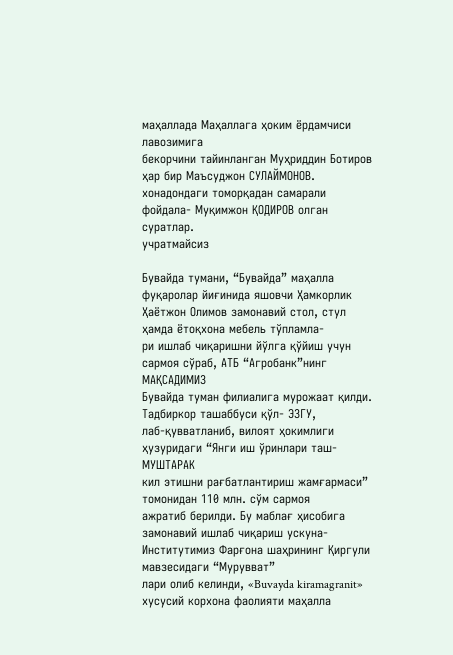маҳаллада Маҳаллага ҳоким ёрдамчиси лавозимига
бекорчини тайинланган Муҳриддин Ботиров ҳар бир Маъсуджон СУЛАЙМОНОВ.
хонадондаги томорқадан самарали фойдала- Муқимжон ҚОДИРОВ олган суратлар.
учратмайсиз

Бувайда тумани, “Бувайда” маҳалла фуқаролар йиғинида яшовчи Ҳамкорлик
Ҳаётжон Олимов замонавий стол, стул ҳамда ётоқхона мебель тўпламла-
ри ишлаб чиқаришни йўлга қўйиш учун сармоя сўраб, АТБ “Агробанк”нинг МАҚСАДИМИЗ
Бувайда туман филиалига мурожаат қилди. Тадбиркор ташаббуси қўл- ЭЗГУ,
лаб-қувватланиб, вилоят ҳокимлиги ҳузуридаги “Янги иш ўринлари таш- МУШТАРАК
кил этишни рағбатлантириш жамғармаси” томонидан 110 млн. сўм сармоя
ажратиб берилди. Бу маблағ ҳисобига замонавий ишлаб чиқариш ускуна- Институтимиз Фарғона шаҳрининг Қиргули мавзесидаги “Мурувват”
лари олиб келинди, «Buvayda kiramagranit» хусусий корхона фаолияти маҳалла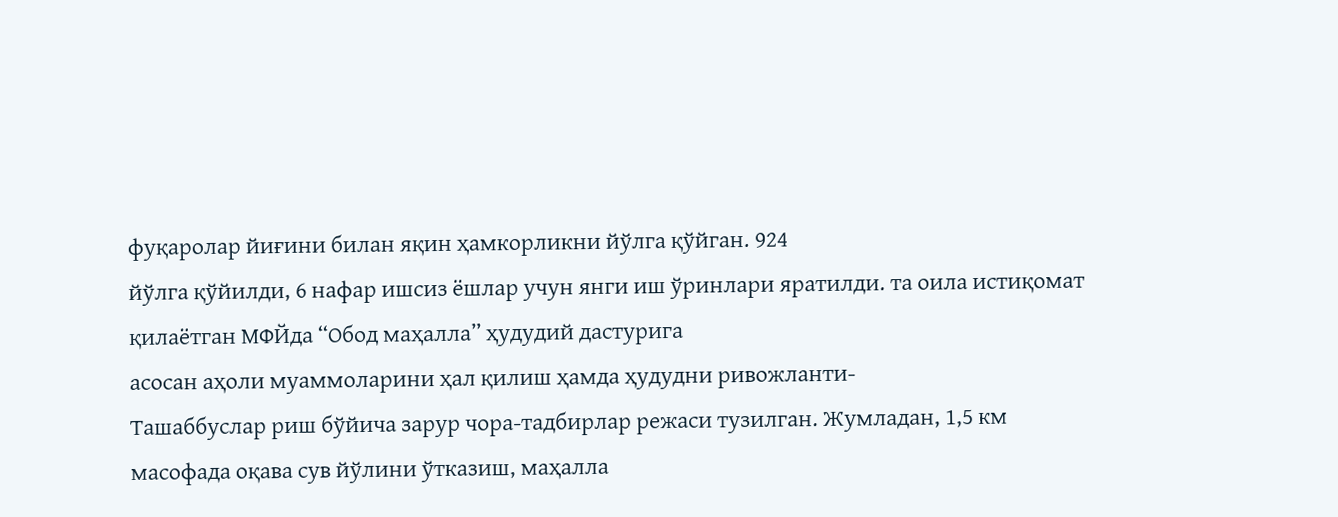фуқаролар йиғини билан яқин ҳамкорликни йўлга қўйган. 924
йўлга қўйилди, 6 нафар ишсиз ёшлар учун янги иш ўринлари яратилди. та оила истиқомат қилаётган МФЙда “Обод маҳалла” ҳудудий дастурига
асосан аҳоли муаммоларини ҳал қилиш ҳамда ҳудудни ривожланти-
Ташаббуслар риш бўйича зарур чора-тадбирлар режаси тузилган. Жумладан, 1,5 км
масофада оқава сув йўлини ўтказиш, маҳалла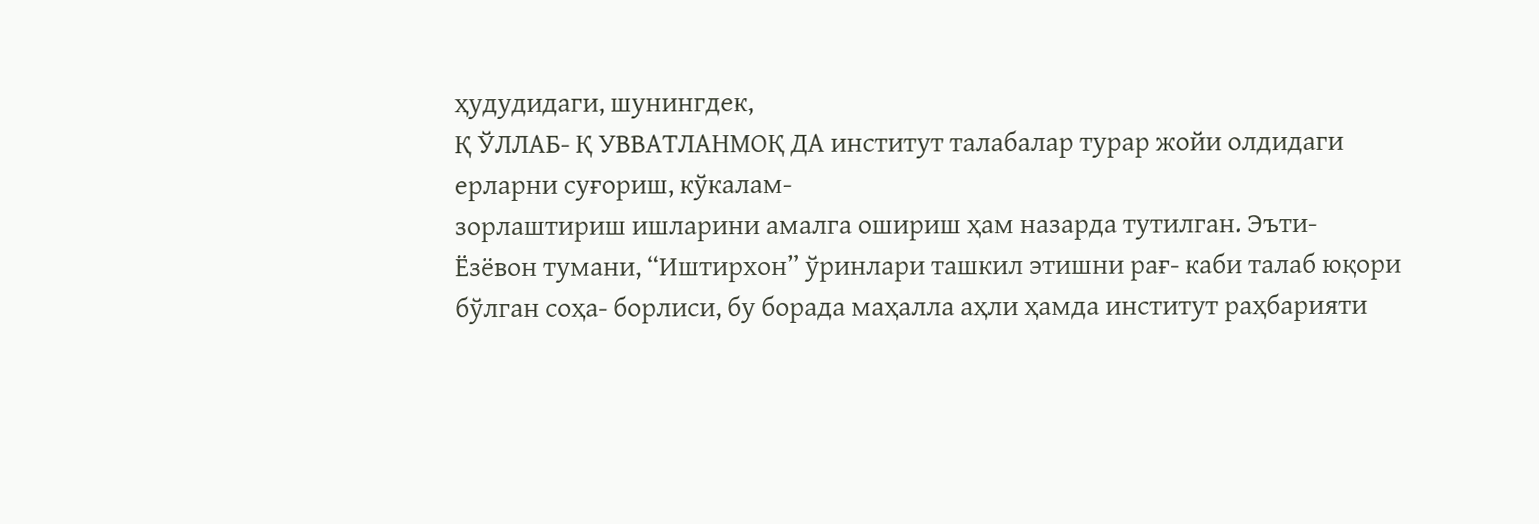ҳудудидаги, шунингдек,
Қ ЎЛЛАБ- Қ УВВАТЛАНМОҚ ДА институт талабалар турар жойи олдидаги ерларни суғориш, кўкалам-
зорлаштириш ишларини амалга ошириш ҳам назарда тутилган. Эъти-
Ёзёвон тумани, “Иштирхон” ўринлари ташкил этишни рағ- каби талаб юқори бўлган соҳа- борлиси, бу борада маҳалла аҳли ҳамда институт раҳбарияти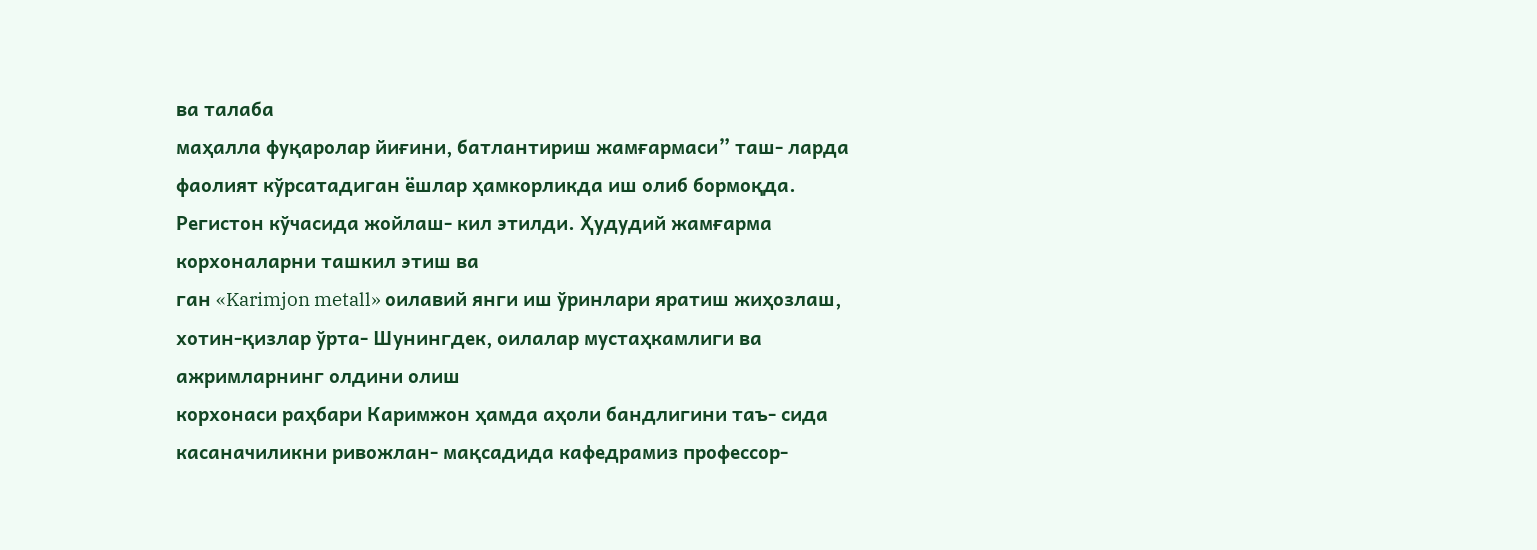ва талаба
маҳалла фуқаролар йиғини, батлантириш жамғармаси” таш- ларда фаолият кўрсатадиган ёшлар ҳамкорликда иш олиб бормоқда.
Регистон кўчасида жойлаш- кил этилди. Ҳудудий жамғарма корхоналарни ташкил этиш ва
ган «Karimjon metall» оилавий янги иш ўринлари яратиш жиҳозлаш, хотин-қизлар ўрта- Шунингдек, оилалар мустаҳкамлиги ва ажримларнинг олдини олиш
корхонаси раҳбари Каримжон ҳамда аҳоли бандлигини таъ- сида касаначиликни ривожлан- мақсадида кафедрамиз профессор-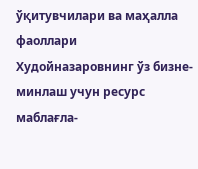ўқитувчилари ва маҳалла фаоллари
Худойназаровнинг ўз бизне- минлаш учун ресурс маблағла-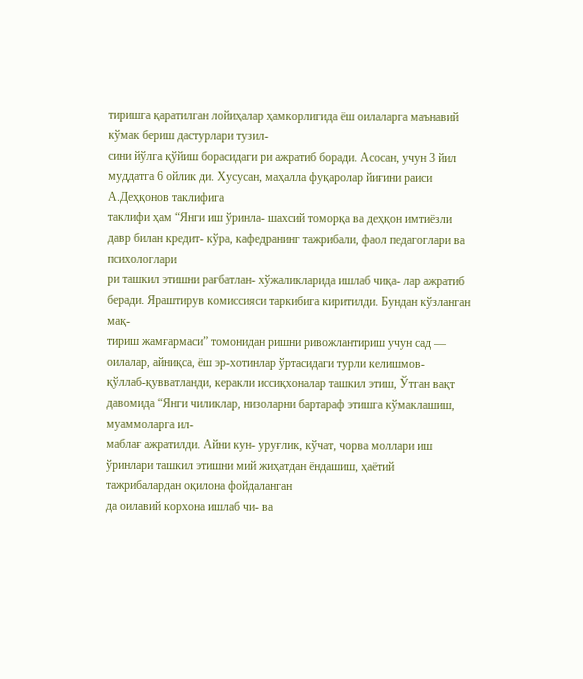тиришга қаратилган лойиҳалар ҳамкорлигида ёш оилаларга маънавий кўмак бериш дастурлари тузил-
сини йўлга қўйиш борасидаги ри ажратиб боради. Асосан, учун 3 йил муддатга 6 ойлик ди. Хусусан, маҳалла фуқаролар йиғини раиси А.Деҳқонов таклифига
таклифи ҳам “Янги иш ўринла- шахсий томорқа ва деҳқон имтиёзли давр билан кредит- кўра, кафедранинг тажрибали, фаол педагоглари ва психологлари
ри ташкил этишни рағбатлан- хўжаликларида ишлаб чиқа- лар ажратиб беради. Яраштирув комиссияси таркибига киритилди. Бундан кўзланган мақ-
тириш жамғармаси” томонидан ришни ривожлантириш учун сад — оилалар, айниқса, ёш эр-хотинлар ўртасидаги турли келишмов-
қўллаб-қувватланди, керакли иссиқхоналар ташкил этиш, Ўтган вақт давомида “Янги чиликлар, низоларни бартараф этишга кўмаклашиш, муаммоларга ил-
маблағ ажратилди. Айни кун- уруғлик, кўчат, чорва моллари иш ўринлари ташкил этишни мий жиҳатдан ёндашиш, ҳаётий тажрибалардан оқилона фойдаланган
да оилавий корхона ишлаб чи- ва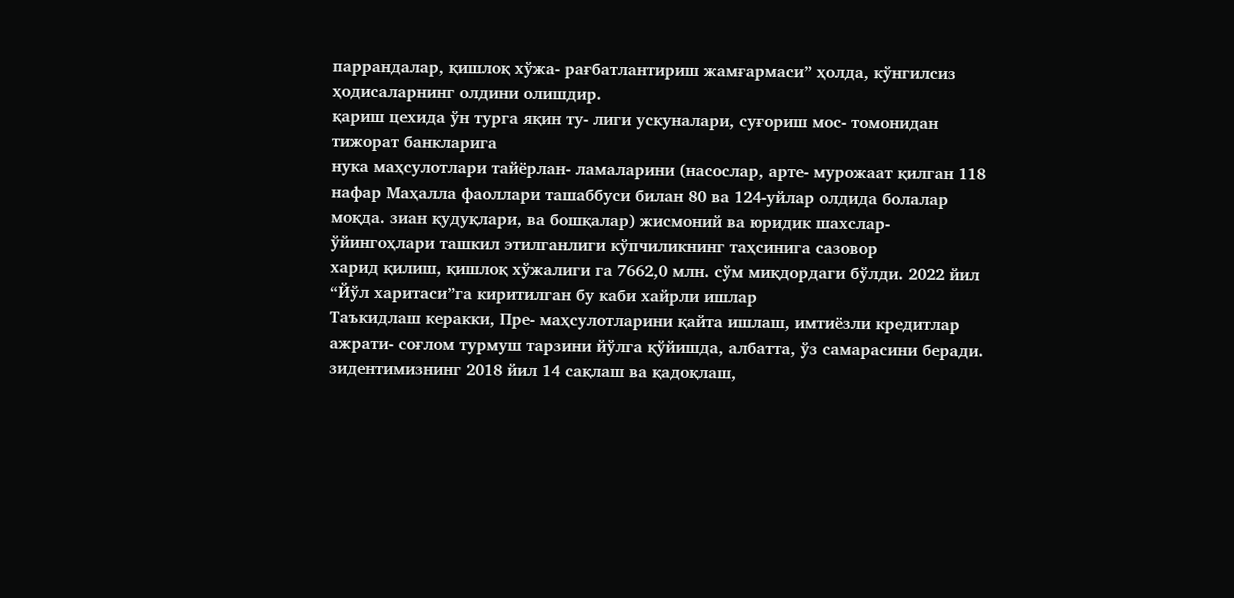паррандалар, қишлоқ хўжа- рағбатлантириш жамғармаси” ҳолда, кўнгилсиз ҳодисаларнинг олдини олишдир.
қариш цехида ўн турга яқин ту- лиги ускуналари, суғориш мос- томонидан тижорат банкларига
нука маҳсулотлари тайёрлан- ламаларини (насослар, арте- мурожаат қилган 118 нафар Маҳалла фаоллари ташаббуси билан 80 ва 124-уйлар олдида болалар
моқда. зиан қудуқлари, ва бошқалар) жисмоний ва юридик шахслар- ўйингоҳлари ташкил этилганлиги кўпчиликнинг таҳсинига сазовор
харид қилиш, қишлоқ хўжалиги га 7662,0 млн. сўм миқдордаги бўлди. 2022 йил “Йўл харитаси”га киритилган бу каби хайрли ишлар
Таъкидлаш керакки, Пре- маҳсулотларини қайта ишлаш, имтиёзли кредитлар ажрати- соғлом турмуш тарзини йўлга қўйишда, албатта, ўз самарасини беради.
зидентимизнинг 2018 йил 14 сақлаш ва қадоқлаш,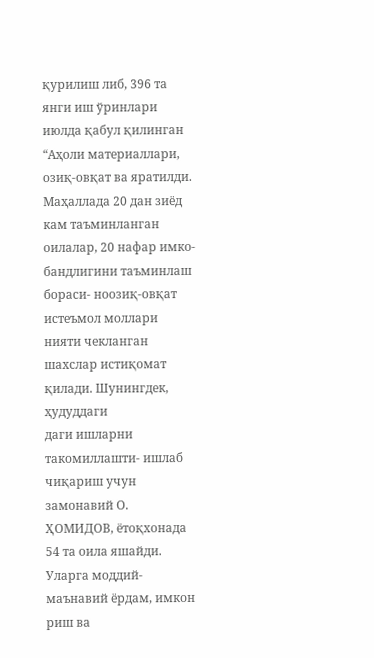қурилиш либ, 396 та янги иш ўринлари
июлда қабул қилинган “Аҳоли материаллари, озиқ-овқат ва яратилди. Маҳаллада 20 дан зиёд кам таъминланган оилалар, 20 нафар имко-
бандлигини таъминлаш бораси- ноозиқ-овқат истеъмол моллари нияти чекланган шахслар истиқомат қилади. Шунингдек, ҳудуддаги
даги ишларни такомиллашти- ишлаб чиқариш учун замонавий О. ҲОМИДОВ, ётоқхонада 54 та оила яшайди. Уларга моддий-маънавий ёрдам, имкон
риш ва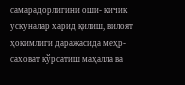самарадорлигини оши- кичик ускуналар харид қилиш, вилоят ҳокимлиги даражасида меҳр-саховат кўрсатиш маҳалла ва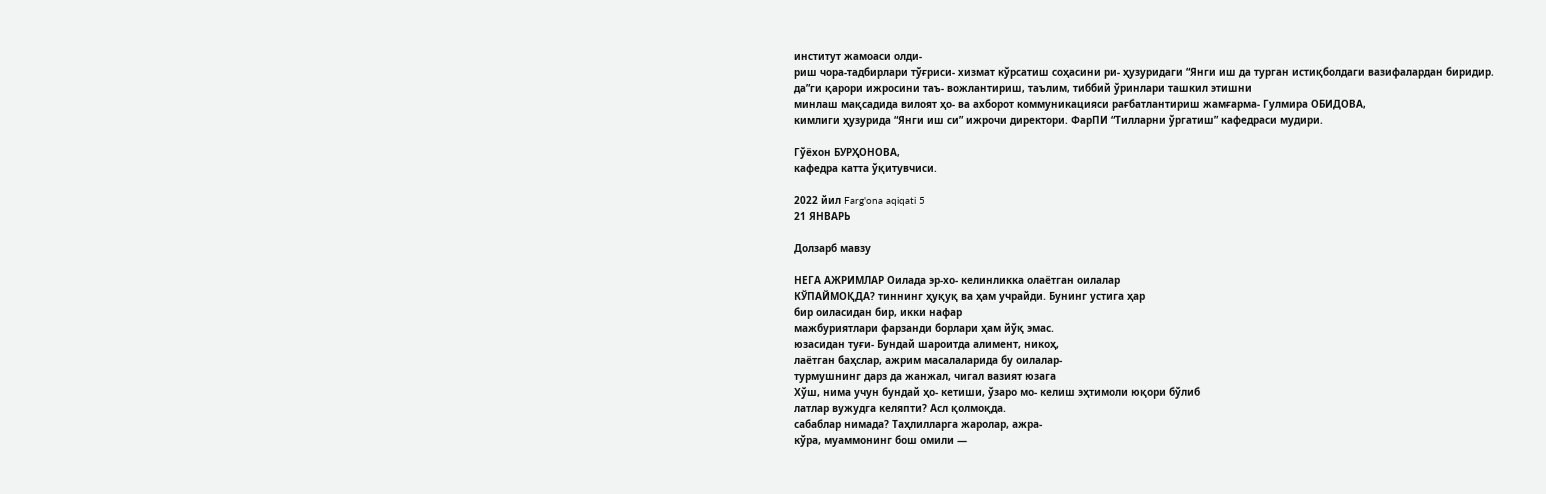институт жамоаси олди-
риш чора-тадбирлари тўғриси- хизмат кўрсатиш соҳасини ри- ҳузуридаги “Янги иш да турган истиқболдаги вазифалардан биридир.
да”ги қарори ижросини таъ- вожлантириш, таълим, тиббий ўринлари ташкил этишни
минлаш мақсадида вилоят ҳо- ва ахборот коммуникацияси рағбатлантириш жамғарма- Гулмира ОБИДОВА,
кимлиги ҳузурида “Янги иш си” ижрочи директори. ФарПИ “Тилларни ўргатиш” кафедраси мудири.

Гўёхон БУРҲОНОВА,
кафедра катта ўқитувчиси.

2022 йил Farg'ona aqiqati 5
21 ЯНВАРЬ

Долзарб мавзу

НЕГА АЖРИМЛАР Оилада эр-хо- келинликка олаётган оилалар
КЎПАЙМОҚДА? тиннинг ҳуқуқ ва ҳам учрайди. Бунинг устига ҳар
бир оиласидан бир, икки нафар
мажбуриятлари фарзанди борлари ҳам йўқ эмас.
юзасидан туғи- Бундай шароитда алимент, никоҳ,
лаётган баҳслар, ажрим масалаларида бу оилалар-
турмушнинг дарз да жанжал, чигал вазият юзага
Хўш, нима учун бундай ҳо- кетиши, ўзаро мо- келиш эҳтимоли юқори бўлиб
латлар вужудга келяпти? Асл қолмоқда.
сабаблар нимада? Таҳлилларга жаролар, ажра-
кўра, муаммонинг бош омили —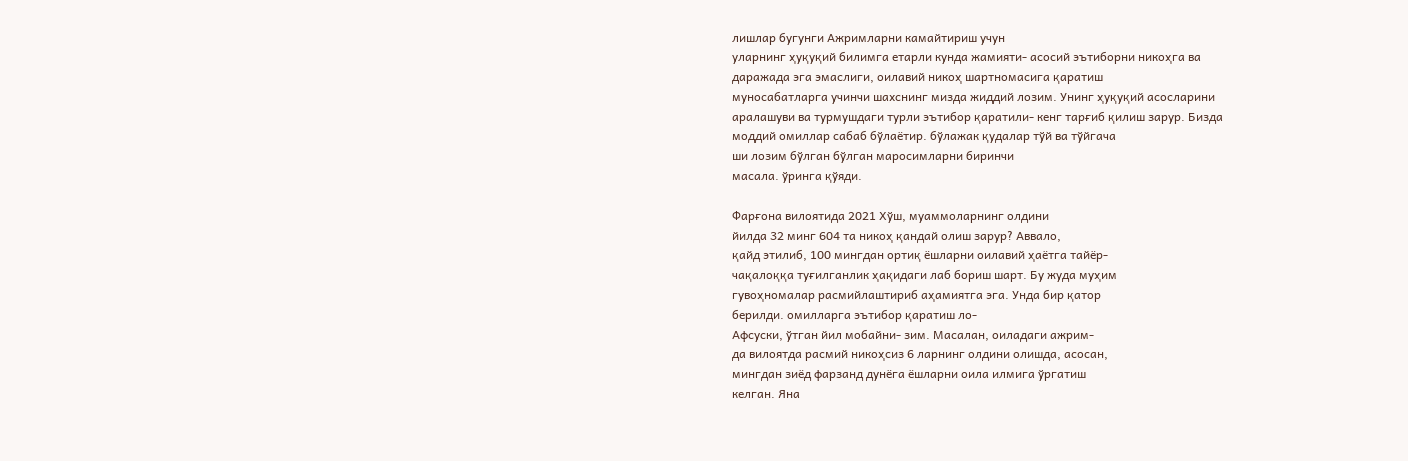лишлар бугунги Ажримларни камайтириш учун
уларнинг ҳуқуқий билимга етарли кунда жамияти- асосий эътиборни никоҳга ва
даражада эга эмаслиги, оилавий никоҳ шартномасига қаратиш
муносабатларга учинчи шахснинг мизда жиддий лозим. Унинг ҳуқуқий асосларини
аралашуви ва турмушдаги турли эътибор қаратили- кенг тарғиб қилиш зарур. Бизда
моддий омиллар сабаб бўлаётир. бўлажак қудалар тўй ва тўйгача
ши лозим бўлган бўлган маросимларни биринчи
масала. ўринга қўяди.

Фарғона вилоятида 2021 Хўш, муаммоларнинг олдини
йилда 32 минг 604 та никоҳ қандай олиш зарур? Аввало,
қайд этилиб, 100 мингдан ортиқ ёшларни оилавий ҳаётга тайёр-
чақалоққа туғилганлик ҳақидаги лаб бориш шарт. Бу жуда муҳим
гувоҳномалар расмийлаштириб аҳамиятга эга. Унда бир қатор
берилди. омилларга эътибор қаратиш ло-
Афсуски, ўтган йил мобайни- зим. Масалан, оиладаги ажрим-
да вилоятда расмий никоҳсиз 6 ларнинг олдини олишда, асосан,
мингдан зиёд фарзанд дунёга ёшларни оила илмига ўргатиш
келган. Яна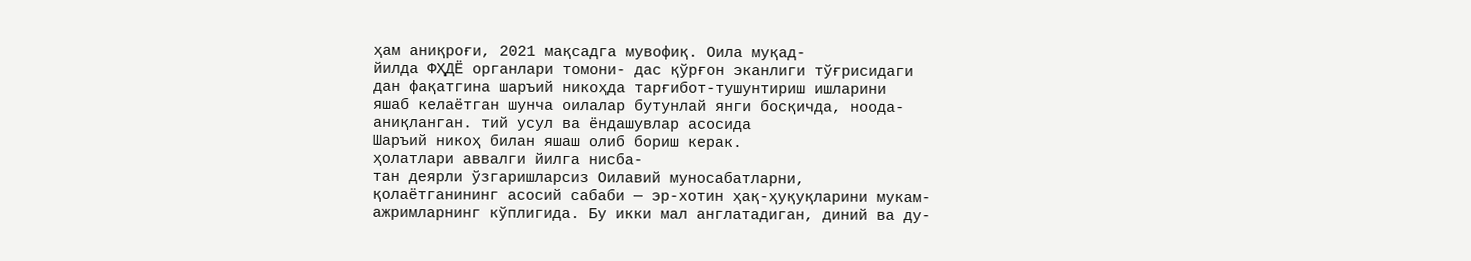ҳам аниқроғи, 2021 мақсадга мувофиқ. Оила муқад-
йилда ФҲДЁ органлари томони- дас қўрғон эканлиги тўғрисидаги
дан фақатгина шаръий никоҳда тарғибот-тушунтириш ишларини
яшаб келаётган шунча оилалар бутунлай янги босқичда, ноода-
аниқланган. тий усул ва ёндашувлар асосида
Шаръий никоҳ билан яшаш олиб бориш керак.
ҳолатлари аввалги йилга нисба-
тан деярли ўзгаришларсиз Оилавий муносабатларни,
қолаётганининг асосий сабаби — эр-хотин ҳақ-ҳуқуқларини мукам-
ажримларнинг кўплигида. Бу икки мал англатадиган, диний ва ду-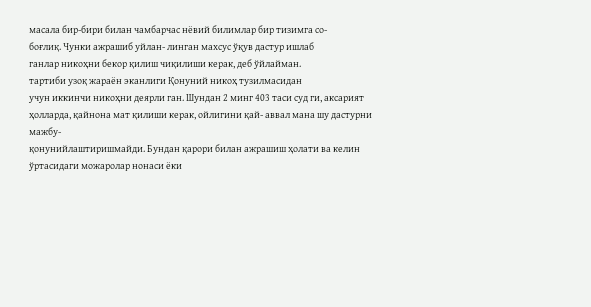масала бир-бири билан чамбарчас нёвий билимлар бир тизимга со-
боғлиқ. Чунки ажрашиб уйлан- линган махсус ўқув дастур ишлаб
ганлар никоҳни бекор қилиш чиқилиши керак, деб ўйлайман.
тартиби узоқ жараён эканлиги Қонуний никоҳ тузилмасидан
учун иккинчи никоҳни деярли ган. Шундан 2 минг 403 таси суд ги, аксарият ҳолларда, қайнона мат қилиши керак, ойлигини қай- аввал мана шу дастурни мажбу-
қонунийлаштиришмайди. Бундан қарори билан ажрашиш ҳолати ва келин ўртасидаги можаролар нонаси ёки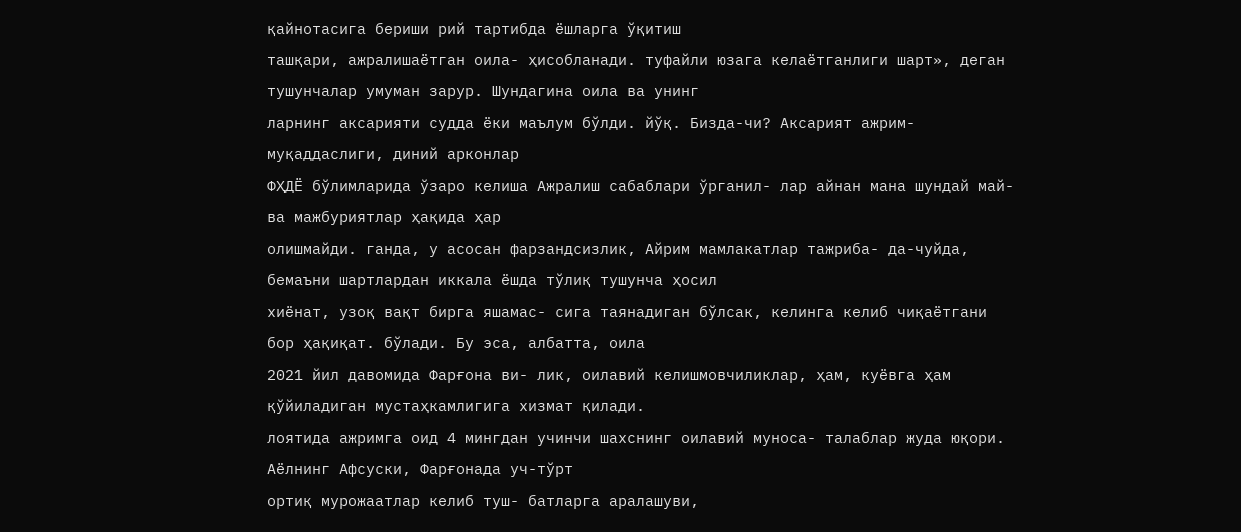қайнотасига бериши рий тартибда ёшларга ўқитиш
ташқари, ажралишаётган оила- ҳисобланади. туфайли юзага келаётганлиги шарт», деган тушунчалар умуман зарур. Шундагина оила ва унинг
ларнинг аксарияти судда ёки маълум бўлди. йўқ. Бизда-чи? Аксарият ажрим- муқаддаслиги, диний арконлар
ФҲДЁ бўлимларида ўзаро келиша Ажралиш сабаблари ўрганил- лар айнан мана шундай май- ва мажбуриятлар ҳақида ҳар
олишмайди. ганда, у асосан фарзандсизлик, Айрим мамлакатлар тажриба- да-чуйда, бемаъни шартлардан иккала ёшда тўлиқ тушунча ҳосил
хиёнат, узоқ вақт бирга яшамас- сига таянадиган бўлсак, келинга келиб чиқаётгани бор ҳақиқат. бўлади. Бу эса, албатта, оила
2021 йил давомида Фарғона ви- лик, оилавий келишмовчиликлар, ҳам, куёвга ҳам қўйиладиган мустаҳкамлигига хизмат қилади.
лоятида ажримга оид 4 мингдан учинчи шахснинг оилавий муноса- талаблар жуда юқори. Аёлнинг Афсуски, Фарғонада уч-тўрт
ортиқ мурожаатлар келиб туш- батларга аралашуви,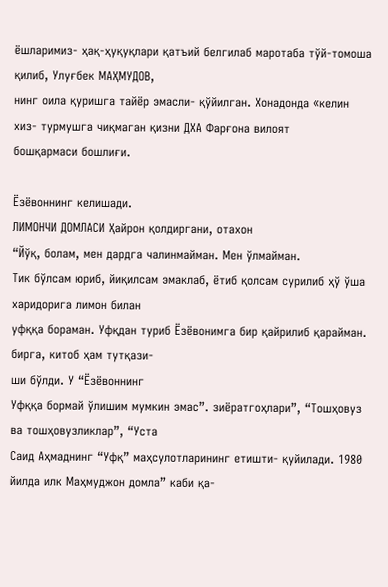ёшларимиз- ҳақ-ҳуқуқлари қатъий белгилаб маротаба тўй-томоша қилиб, Улуғбек МАҲМУДОВ,
нинг оила қуришга тайёр эмасли- қўйилган. Хонадонда «келин хиз- турмушга чиқмаган қизни ДХА Фарғона вилоят
бошқармаси бошлиғи.

Ёзёвоннинг келишади.
ЛИМОНЧИ ДОМЛАСИ Ҳайрон қолдиргани, отахон
“Йўқ, болам, мен дардга чалинмайман. Мен ўлмайман.
Тик бўлсам юриб, йиқилсам эмаклаб, ётиб қолсам сурилиб ҳў ўша харидорига лимон билан
уфққа бораман. Уфқдан туриб Ёзёвонимга бир қайрилиб қарайман. бирга, китоб ҳам тутқази-
ши бўлди. У “Ёзёвоннинг
Уфққа бормай ўлишим мумкин эмас”. зиёратгоҳлари”, “Тошҳовуз
ва тошҳовузликлар”, “Уста
Саид Аҳмаднинг “Уфқ” маҳсулотларининг етишти- қуйилади. 1980 йилда илк Маҳмуджон домла” каби қа-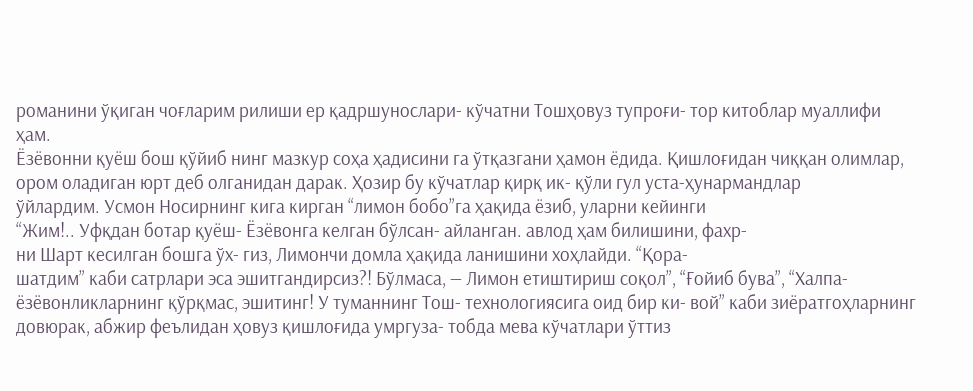романини ўқиган чоғларим рилиши ер қадршунослари- кўчатни Тошҳовуз тупроғи- тор китоблар муаллифи ҳам.
Ёзёвонни қуёш бош қўйиб нинг мазкур соҳа ҳадисини га ўтқазгани ҳамон ёдида. Қишлоғидан чиққан олимлар,
ором оладиган юрт деб олганидан дарак. Ҳозир бу кўчатлар қирқ ик- қўли гул уста-ҳунармандлар
ўйлардим. Усмон Носирнинг кига кирган “лимон бобо”га ҳақида ёзиб, уларни кейинги
“Жим!.. Уфқдан ботар қуёш- Ёзёвонга келган бўлсан- айланган. авлод ҳам билишини, фахр-
ни Шарт кесилган бошга ўх- гиз, Лимончи домла ҳақида ланишини хоҳлайди. “Қора-
шатдим” каби сатрлари эса эшитгандирсиз?! Бўлмаса, — Лимон етиштириш соқол”, “Ғойиб бува”, “Халпа-
ёзёвонликларнинг қўрқмас, эшитинг! У туманнинг Тош- технологиясига оид бир ки- вой” каби зиёратгоҳларнинг
довюрак, абжир феълидан ҳовуз қишлоғида умргуза- тобда мева кўчатлари ўттиз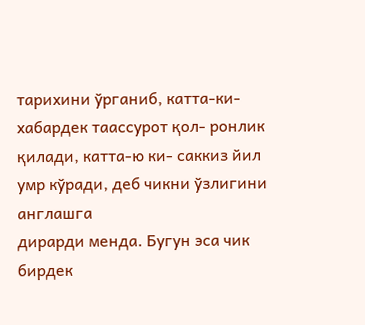тарихини ўрганиб, катта-ки-
хабардек таассурот қол- ронлик қилади, катта-ю ки- саккиз йил умр кўради, деб чикни ўзлигини англашга
дирарди менда. Бугун эса чик бирдек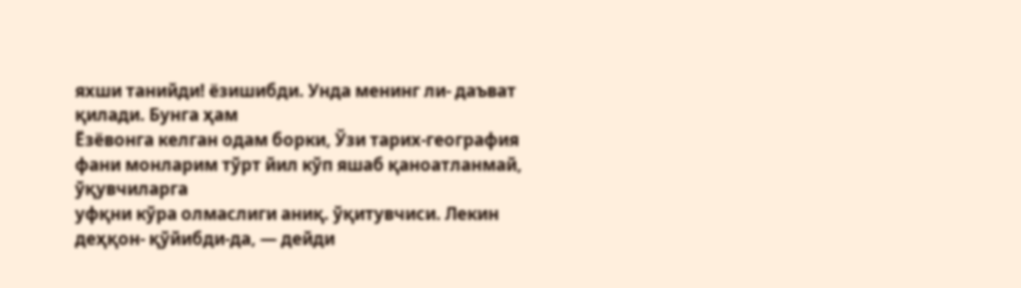яхши танийди! ёзишибди. Унда менинг ли- даъват қилади. Бунга ҳам
Ёзёвонга келган одам борки, Ўзи тарих-география фани монларим тўрт йил кўп яшаб қаноатланмай, ўқувчиларга
уфқни кўра олмаслиги аниқ. ўқитувчиси. Лекин деҳқон- қўйибди-да, — дейди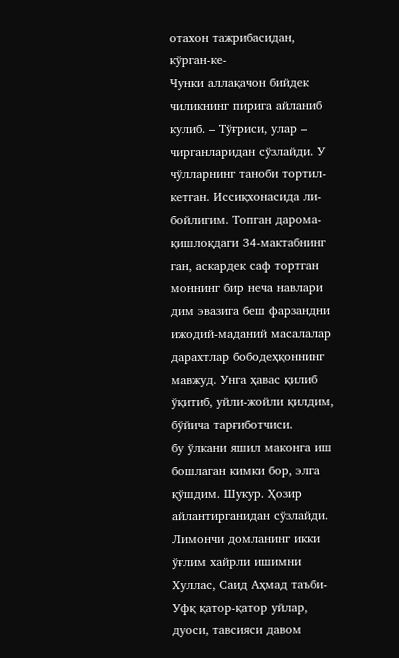отахон тажрибасидан, кўрган-ке-
Чунки аллақачон бийдек чиликнинг пирига айланиб кулиб. – Тўғриси, улар – чирганларидан сўзлайди. У
чўлларнинг таноби тортил- кетган. Иссиқхонасида ли- бойлигим. Топган дарома- қишлоқдаги 34-мактабнинг
ган, аскардек саф тортган моннинг бир неча навлари дим эвазига беш фарзандни ижодий-маданий масалалар
дарахтлар бободеҳқоннинг мавжуд. Унга ҳавас қилиб ўқитиб, уйли-жойли қилдим, бўйича тарғиботчиси.
бу ўлкани яшил маконга иш бошлаган кимки бор, элга қўшдим. Шукур. Ҳозир
айлантирганидан сўзлайди. Лимончи домланинг икки ўғлим хайрли ишимни Хуллас, Саид Аҳмад таъби-
Уфқ қатор-қатор уйлар, дуоси, тавсияси давом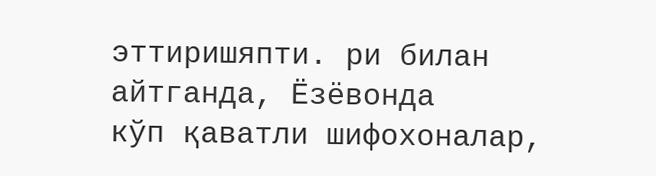эттиришяпти. ри билан айтганда, Ёзёвонда
кўп қаватли шифохоналар,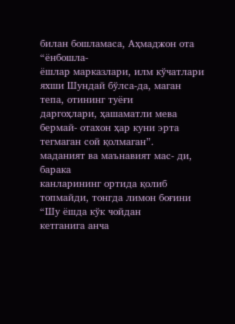билан бошламаса, Аҳмаджон ота “ёнбошла-
ёшлар марказлари, илм кўчатлари яхши Шундай бўлса-да, маган тепа, отининг туёғи
даргоҳлари, ҳашаматли мева бермай- отахон ҳар куни эрта тегмаган сой қолмаган”.
маданият ва маънавият мас- ди, барака
канларининг ортида қолиб топмайди, тонгда лимон боғини “Шу ёшда кўк чойдан
кетганига анча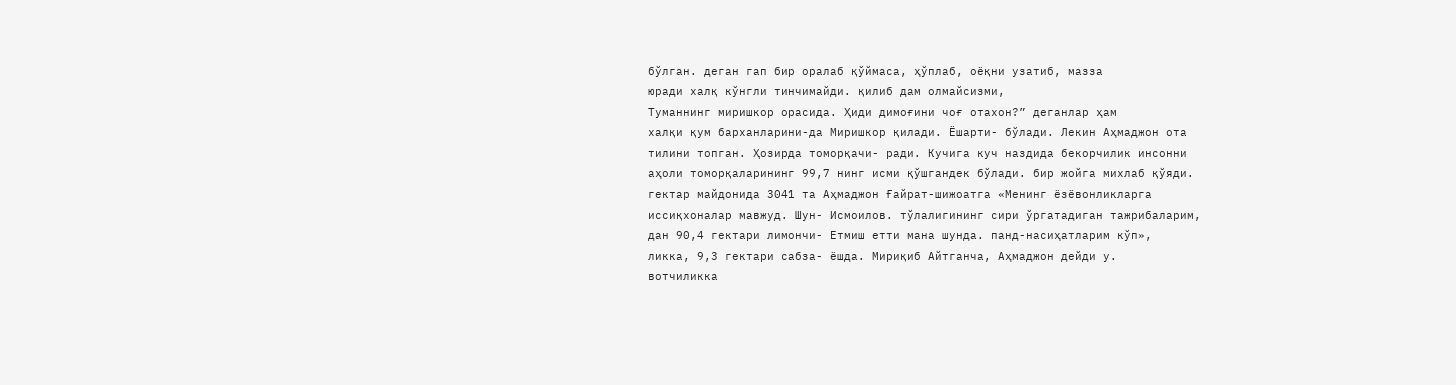бўлган. деган гап бир оралаб қўймаса, ҳўплаб, оёқни узатиб, мазза
юради халқ кўнгли тинчимайди. қилиб дам олмайсизми,
Туманнинг миришкор орасида. Ҳиди димоғини чоғ отахон?” деганлар ҳам
халқи қум барханларини-да Миришкор қилади. Ёшарти- бўлади. Лекин Аҳмаджон ота
тилини топган. Ҳозирда томорқачи- ради. Кучига куч наздида бекорчилик инсонни
аҳоли томорқаларининг 99,7 нинг исми қўшгандек бўлади. бир жойга михлаб қўяди.
гектар майдонида 3041 та Аҳмаджон Ғайрат-шижоатга «Менинг ёзёвонликларга
иссиқхоналар мавжуд. Шун- Исмоилов. тўлалигининг сири ўргатадиган тажрибаларим,
дан 90,4 гектари лимончи- Етмиш етти мана шунда. панд-насиҳатларим кўп»,
ликка, 9,3 гектари сабза- ёшда. Мириқиб Айтганча, Аҳмаджон дейди у.
вотчиликка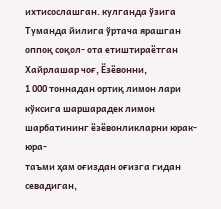ихтисослашган. кулганда ўзига
Туманда йилига ўртача ярашган оппоқ соқол- ота етиштираётган Хайрлашар чоғ, Ёзёвонни,
1 000 тоннадан ортиқ лимон лари кўксига шаршарадек лимон шарбатининг ёзёвонликларни юрак-юра-
таъми ҳам оғиздан оғизга гидан севадиган,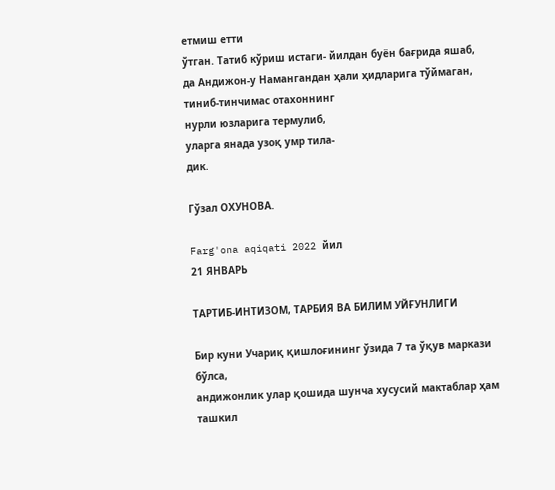етмиш етти
ўтган. Татиб кўриш истаги- йилдан буён бағрида яшаб,
да Андижон-у Намангандан ҳали ҳидларига тўймаган,
тиниб-тинчимас отахоннинг
нурли юзларига термулиб,
уларга янада узоқ умр тила-
дик.

Гўзал ОХУНОВА.

Farg'ona aqiqati 2022 йил
21 ЯНВАРЬ

ТАРТИБ-ИНТИЗОМ, ТАРБИЯ ВА БИЛИМ УЙҒУНЛИГИ

Бир куни Учариқ қишлоғининг ўзида 7 та ўқув маркази бўлса,
андижонлик улар қошида шунча хусусий мактаблар ҳам ташкил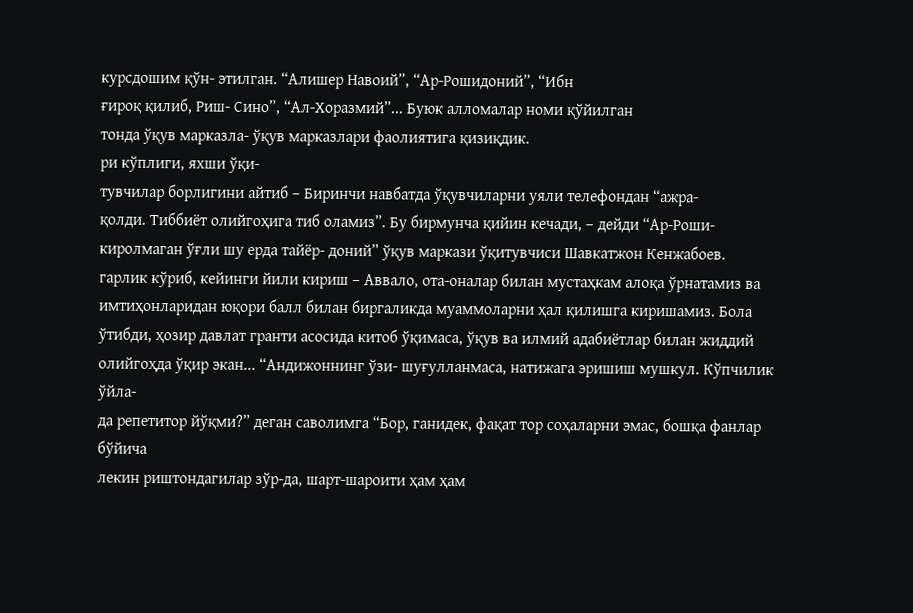курсдошим қўн- этилган. “Алишер Навоий”, “Ар-Рошидоний”, “Ибн
ғироқ қилиб, Риш- Сино”, “Ал-Хоразмий”... Буюк алломалар номи қўйилган
тонда ўқув марказла- ўқув марказлари фаолиятига қизиқдик.
ри кўплиги, яхши ўқи-
тувчилар борлигини айтиб – Биринчи навбатда ўқувчиларни уяли телефондан “ажра-
қолди. Тиббиёт олийгоҳига тиб оламиз”. Бу бирмунча қийин кечади, – дейди “Ар-Роши-
киролмаган ўғли шу ерда тайёр- доний” ўқув маркази ўқитувчиси Шавкатжон Кенжабоев.
гарлик кўриб, кейинги йили кириш – Аввало, ота-оналар билан мустаҳкам алоқа ўрнатамиз ва
имтиҳонларидан юқори балл билан биргаликда муаммоларни ҳал қилишга киришамиз. Бола
ўтибди, ҳозир давлат гранти асосида китоб ўқимаса, ўқув ва илмий адабиётлар билан жиддий
олийгоҳда ўқир экан... “Андижоннинг ўзи- шуғулланмаса, натижага эришиш мушкул. Кўпчилик ўйла-
да репетитор йўқми?” деган саволимга “Бор, ганидек, фақат тор соҳаларни эмас, бошқа фанлар бўйича
лекин риштондагилар зўр-да, шарт-шароити ҳам ҳам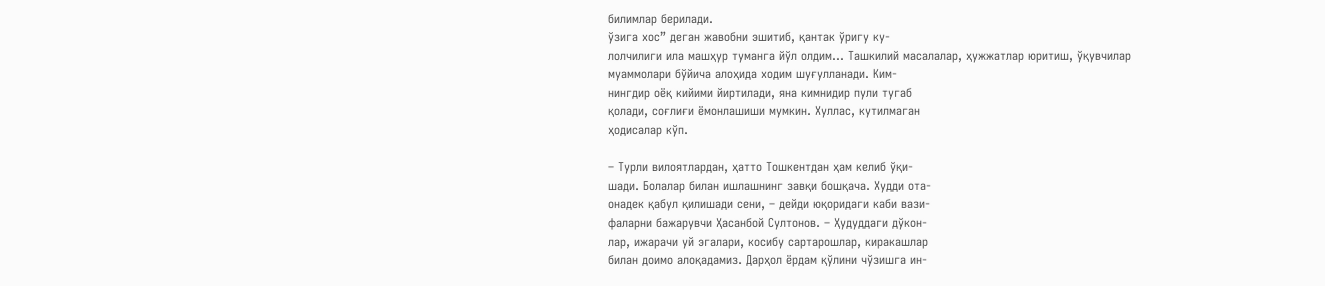билимлар берилади.
ўзига хос” деган жавобни эшитиб, қантак ўригу ку-
лолчилиги ила машҳур туманга йўл олдим... Ташкилий масалалар, ҳужжатлар юритиш, ўқувчилар
муаммолари бўйича алоҳида ходим шуғулланади. Ким-
нингдир оёқ кийими йиртилади, яна кимнидир пули тугаб
қолади, соғлиғи ёмонлашиши мумкин. Хуллас, кутилмаган
ҳодисалар кўп.

– Турли вилоятлардан, ҳатто Тошкентдан ҳам келиб ўқи-
шади. Болалар билан ишлашнинг завқи бошқача. Худди ота-
онадек қабул қилишади сени, – дейди юқоридаги каби вази-
фаларни бажарувчи Ҳасанбой Султонов. – Ҳудуддаги дўкон-
лар, ижарачи уй эгалари, косибу сартарошлар, киракашлар
билан доимо алоқадамиз. Дарҳол ёрдам қўлини чўзишга ин-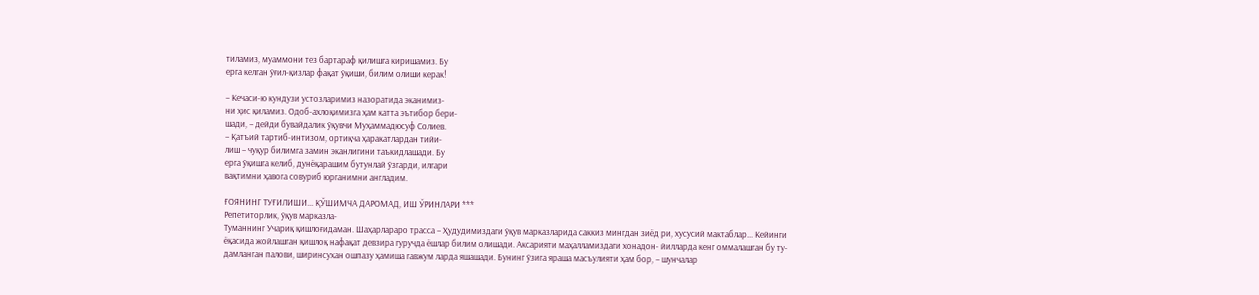тиламиз, муаммони тез бартараф қилишга киришамиз. Бу
ерга келган ўғил-қизлар фақат ўқиши, билим олиши керак!

– Кечаси-ю кундузи устозларимиз назоратида эканимиз-
ни ҳис қиламиз. Одоб-ахлоқимизга ҳам катта эътибор бери-
шади, – дейди бувайдалик ўқувчи Муҳаммадюсуф Солиев.
– Қатъий тартиб-интизом, ортиқча ҳаракатлардан тийи-
лиш – чуқур билимга замин эканлигини таъкидлашади. Бу
ерга ўқишга келиб, дунёқарашим бутунлай ўзгарди, илгари
вақтимни ҳавога совуриб юрганимни англадим.

ҒОЯНИНГ ТУҒИЛИШИ... ҚЎШИМЧА ДАРОМАД, ИШ ЎРИНЛАРИ ***
Репетиторлик, ўқув марказла-
Туманнинг Учариқ қишлоғидаман. Шаҳарлараро трасса – Ҳудудимиздаги ўқув марказларида саккиз мингдан зиёд ри, хусусий мактаблар... Кейинги
ёқасида жойлашган қишлоқ нафақат девзира гуручда ёшлар билим олишади. Аксарияти маҳалламиздаги хонадон- йилларда кенг оммалашган бу ту-
дамланган палови, ширинсухан ошпазу ҳамиша гавжум ларда яшашади. Бунинг ўзига яраша масъулияти ҳам бор, – шунчалар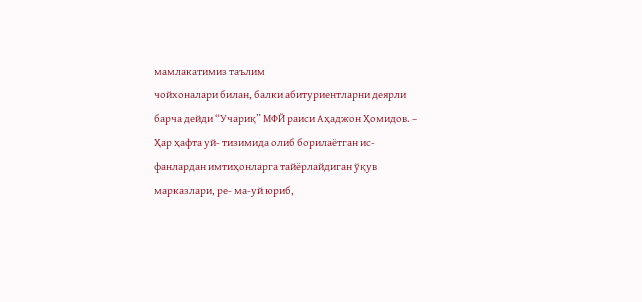мамлакатимиз таълим
чойхоналари билан, балки абитуриентларни деярли барча дейди “Учариқ” МФЙ раиси Аҳаджон Ҳомидов. – Ҳар ҳафта уй- тизимида олиб борилаётган ис-
фанлардан имтиҳонларга тайёрлайдиган ўқув марказлари, ре- ма-уй юриб,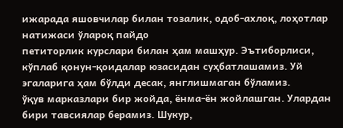ижарада яшовчилар билан тозалик, одоб-ахлоқ, лоҳотлар натижаси ўлароқ пайдо
петиторлик курслари билан ҳам машҳур. Эътиборлиси, кўплаб қонун-қоидалар юзасидан суҳбатлашамиз. Уй эгаларига ҳам бўлди десак, янглишмаган бўламиз.
ўқув марказлари бир жойда, ёнма-ён жойлашган. Улардан бири тавсиялар берамиз. Шукур,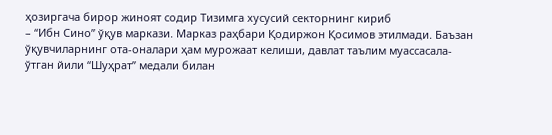ҳозиргача бирор жиноят содир Тизимга хусусий секторнинг кириб
– “Ибн Сино” ўқув маркази. Марказ раҳбари Қодиржон Қосимов этилмади. Баъзан ўқувчиларнинг ота-оналари ҳам мурожаат келиши, давлат таълим муассасала-
ўтган йили “Шуҳрат” медали билан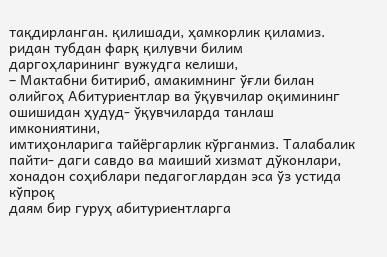тақдирланган. қилишади, ҳамкорлик қиламиз. ридан тубдан фарқ қилувчи билим
даргоҳларининг вужудга келиши,
– Мактабни битириб, амакимнинг ўғли билан олийгоҳ Абитуриентлар ва ўқувчилар оқимининг ошишидан ҳудуд- ўқувчиларда танлаш имкониятини,
имтиҳонларига тайёргарлик кўрганмиз. Талабалик пайти- даги савдо ва маиший хизмат дўконлари, хонадон соҳиблари педагоглардан эса ўз устида кўпроқ
даям бир гуруҳ абитуриентларга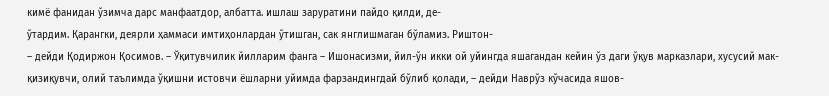кимё фанидан ўзимча дарс манфаатдор, албатта. ишлаш заруратини пайдо қилди, де-
ўтардим. Қарангки, деярли ҳаммаси имтиҳонлардан ўтишган, сак янглишмаган бўламиз. Риштон-
– дейди Қодиржон Қосимов. – Ўқитувчилик йилларим фанга – Ишонасизми, йил-ўн икки ой уйингда яшагандан кейин ўз даги ўқув марказлари, хусусий мак-
қизиқувчи, олий таълимда ўқишни истовчи ёшларни уйимда фарзандингдай бўлиб қолади, – дейди Наврўз кўчасида яшов-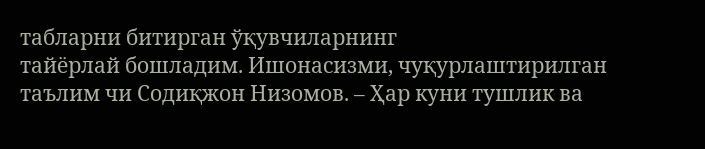табларни битирган ўқувчиларнинг
тайёрлай бошладим. Ишонасизми, чуқурлаштирилган таълим чи Содиқжон Низомов. – Ҳар куни тушлик ва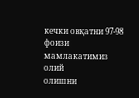кечки овқатни 97-98 фоизи мамлакатимиз олий
олишни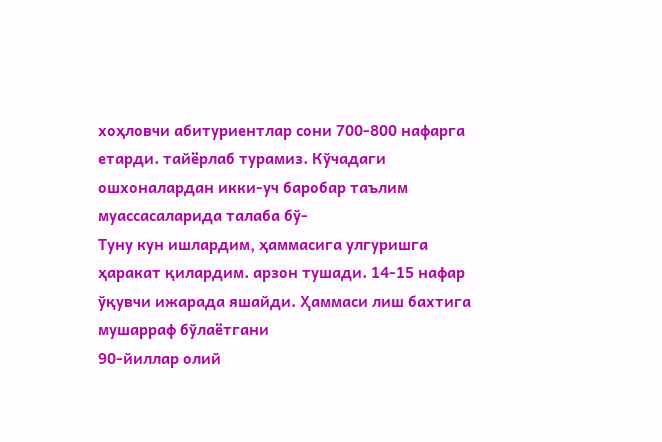хоҳловчи абитуриентлар сони 700-800 нафарга етарди. тайёрлаб турамиз. Кўчадаги ошхоналардан икки-уч баробар таълим муассасаларида талаба бў-
Туну кун ишлардим, ҳаммасига улгуришга ҳаракат қилардим. арзон тушади. 14-15 нафар ўқувчи ижарада яшайди. Ҳаммаси лиш бахтига мушарраф бўлаётгани
90-йиллар олий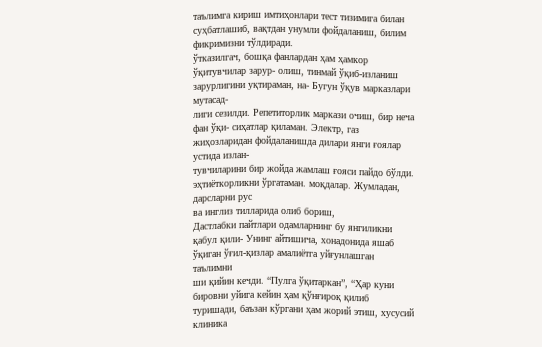таълимга кириш имтиҳонлари тест тизимига билан суҳбатлашиб, вақтдан унумли фойдаланиш, билим фикримизни тўлдиради.
ўтказилгач, бошқа фанлардан ҳам ҳамкор ўқитувчилар зарур- олиш, тинмай ўқиб-изланиш зарурлигини уқтираман, на- Бугун ўқув марказлари мутасад-
лиги сезилди. Репетиторлик маркази очиш, бир неча фан ўқи- сиҳатлар қиламан. Электр, газ жиҳозларидан фойдаланишда дилари янги ғоялар устида излан-
тувчиларини бир жойда жамлаш ғояси пайдо бўлди. эҳтиёткорликни ўргатаман. моқдалар. Жумладан, дарсларни рус
ва инглиз тилларида олиб бориш,
Дастлабки пайтлари одамларнинг бу янгиликни қабул қили- Унинг айтишича, хонадонида яшаб ўқиган ўғил-қизлар амалиётга уйғунлашган таълимни
ши қийин кечди. “Пулга ўқитаркан”, “Ҳар куни бировни уйига кейин ҳам қўнғироқ қилиб туришади, баъзан кўргани ҳам жорий этиш, хусусий клиника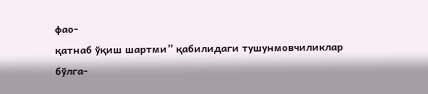фао-
қатнаб ўқиш шартми” қабилидаги тушунмовчиликлар бўлга-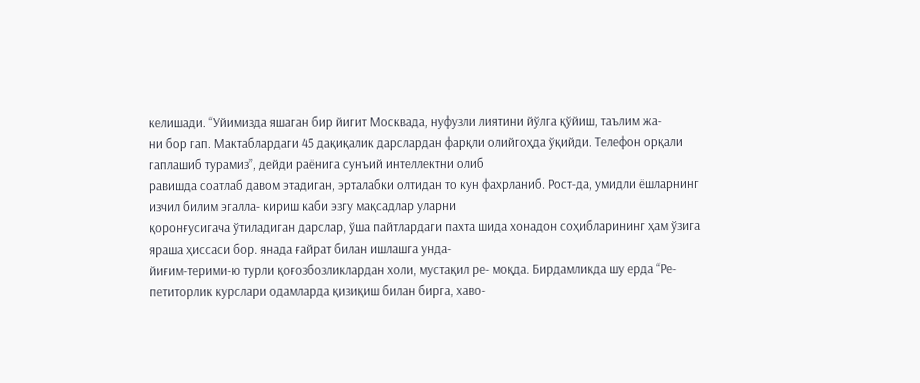келишади. “Уйимизда яшаган бир йигит Москвада, нуфузли лиятини йўлга қўйиш, таълим жа-
ни бор гап. Мактаблардаги 45 дақиқалик дарслардан фарқли олийгоҳда ўқийди. Телефон орқали гаплашиб турамиз”, дейди раёнига сунъий интеллектни олиб
равишда соатлаб давом этадиган, эрталабки олтидан то кун фахрланиб. Рост-да, умидли ёшларнинг изчил билим эгалла- кириш каби эзгу мақсадлар уларни
қоронғусигача ўтиладиган дарслар, ўша пайтлардаги пахта шида хонадон соҳибларининг ҳам ўзига яраша ҳиссаси бор. янада ғайрат билан ишлашга унда-
йиғим-терими-ю турли қоғозбозликлардан холи, мустақил ре- моқда. Бирдамликда шу ерда “Ре-
петиторлик курслари одамларда қизиқиш билан бирга, хаво-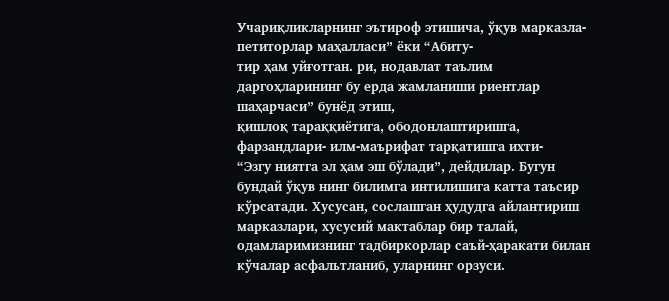Учариқликларнинг эътироф этишича, ўқув марказла- петиторлар маҳалласи” ёки “Абиту-
тир ҳам уйғотган. ри, нодавлат таълим даргоҳларининг бу ерда жамланиши риентлар шаҳарчаси” бунёд этиш,
қишлоқ тараққиётига, ободонлаштиришга, фарзандлари- илм-маърифат тарқатишга ихти-
“Эзгу ниятга эл ҳам эш бўлади”, дейдилар. Бугун бундай ўқув нинг билимга интилишига катта таъсир кўрсатади. Хусусан, сослашган ҳудудга айлантириш
марказлари, хусусий мактаблар бир талай, одамларимизнинг тадбиркорлар саъй-ҳаракати билан кўчалар асфальтланиб, уларнинг орзуси.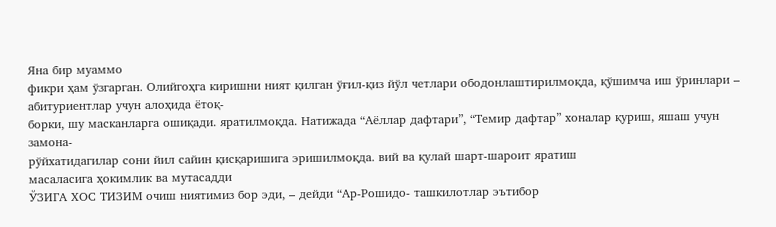Яна бир муаммо
фикри ҳам ўзгарган. Олийгоҳга киришни ният қилган ўғил-қиз йўл четлари ободонлаштирилмоқда, қўшимча иш ўринлари – абитуриентлар учун алоҳида ётоқ-
борки, шу масканларга ошиқади. яратилмоқда. Натижада “Аёллар дафтари”, “Темир дафтар” хоналар қуриш, яшаш учун замона-
рўйхатидагилар сони йил сайин қисқаришига эришилмоқда. вий ва қулай шарт-шароит яратиш
масаласига ҳокимлик ва мутасадди
ЎЗИГА ХОС ТИЗИМ очиш ниятимиз бор эди, – дейди “Ар-Рошидо- ташкилотлар эътибор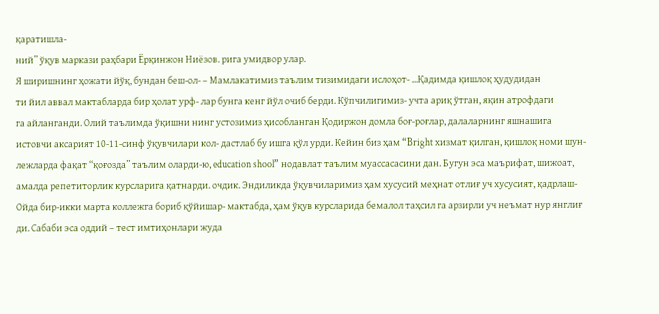қаратишла-
ний” ўқув маркази раҳбари Ёрқинжон Ниёзов. рига умидвор улар.
Я ширишнинг ҳожати йўқ, бундан беш-ол- – Мамлакатимиз таълим тизимидаги ислоҳот- ...Қадимда қишлоқ ҳудудидан
ти йил аввал мактабларда бир ҳолат урф- лар бунга кенг йўл очиб берди. Кўпчилигимиз- учта ариқ ўтган, яқин атрофдаги
га айланганди. Олий таълимда ўқишни нинг устозимиз ҳисобланган Қодиржон домла боғ-роғлар, далаларнинг яшнашига
истовчи аксарият 10-11-синф ўқувчилари кол- дастлаб бу ишга қўл урди. Кейин биз ҳам “Bright хизмат қилган, қишлоқ номи шун-
лежларда фақат “қоғозда” таълим оларди-ю, education shool” нодавлат таълим муассасасини дан. Бугун эса маърифат, шижоат,
амалда репетиторлик курсларига қатнарди. очдик. Эндиликда ўқувчиларимиз ҳам хусусий меҳнат отлиғ уч хусусият, қадрлаш-
Ойда бир-икки марта коллежга бориб қўйишар- мактабда, ҳам ўқув курсларида бемалол таҳсил га арзирли уч неъмат нур янглиғ
ди. Сабаби эса оддий – тест имтиҳонлари жуда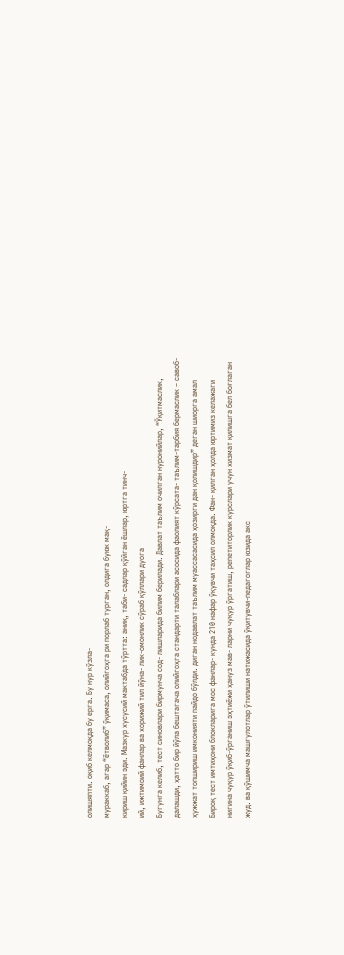олишяпти. оқиб келмоқда бу ерга. Бу нур кўзла-
мураккаб, агар “ётволиб” ўқимаса, олийгоҳга ри порлаб турган, олдига буюк мақ-
кириш қийин эди. Мазкур хусусий мактабда тўртта: аниқ, таби- садлар қўйган ёшлар, юртга тинч-
ий, ижтимоий фанлар ва хорижий тил йўна- лик-омонлик сўраб қўллари дуога
Бугунга келиб, тест синовлари бирмунча сод- лишларида билим берилади. Давлат таълим очилган нуронийлар, “Ўқитмаслик,
далашди, ҳатто бир йўла бештагача олийгоҳга стандарти талаблари асосида фаолият кўрсата- таълим-тарбия бермаслик – савоб-
ҳужжат топшириш имконияти пайдо бўлди. диган нодавлат таълим муассасасида ҳозирги дан қолишдир” деган шиорга амал
Бироқ тест имтиҳони блокларига мос фанлар- кунда 210 нафар ўқувчи таҳсил олмоқда. Фан- қилган ҳолда юртимиз келажаги
нигина чуқур ўқиб-ўрганиш эҳтиёжи ҳануз мав- ларни чуқур ўргатиш, репетиторлик курслари учун хизмат қилишга бел боғлаган
жуд. ва қўшимча машғулотлар ўтилиши натижасида ўқитувчи-педагоглар юзида акс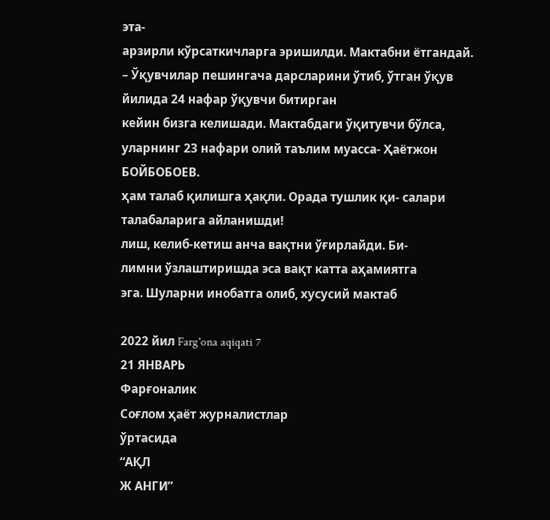эта-
арзирли кўрсаткичларга эришилди. Мактабни ётгандай.
– Ўқувчилар пешингача дарсларини ўтиб, ўтган ўқув йилида 24 нафар ўқувчи битирган
кейин бизга келишади. Мактабдаги ўқитувчи бўлса, уларнинг 23 нафари олий таълим муасса- Ҳаётжон БОЙБОБОЕВ.
ҳам талаб қилишга ҳақли. Орада тушлик қи- салари талабаларига айланишди!
лиш, келиб-кетиш анча вақтни ўғирлайди. Би-
лимни ўзлаштиришда эса вақт катта аҳамиятга
эга. Шуларни инобатга олиб, хусусий мактаб

2022 йил Farg'ona aqiqati 7
21 ЯНВАРЬ
Фарғоналик
Соғлом ҳаёт журналистлар
ўртасида
“АҚЛ
Ж АНГИ”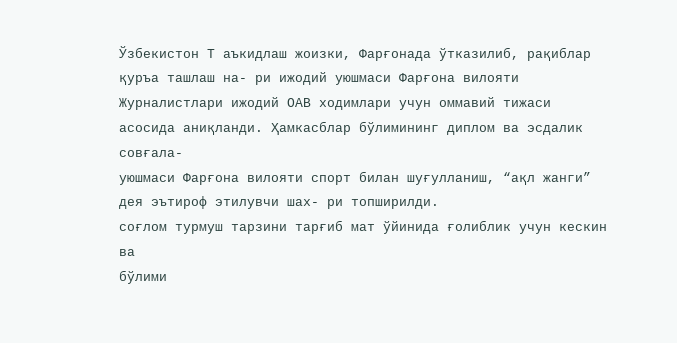Ўзбекистон Т аъкидлаш жоизки, Фарғонада ўтказилиб, рақиблар қуръа ташлаш на- ри ижодий уюшмаси Фарғона вилояти
Журналистлари ижодий ОАВ ходимлари учун оммавий тижаси асосида аниқланди. Ҳамкасблар бўлимининг диплом ва эсдалик совғала-
уюшмаси Фарғона вилояти спорт билан шуғулланиш, “ақл жанги” дея эътироф этилувчи шах- ри топширилди.
соғлом турмуш тарзини тарғиб мат ўйинида ғолиблик учун кескин ва
бўлими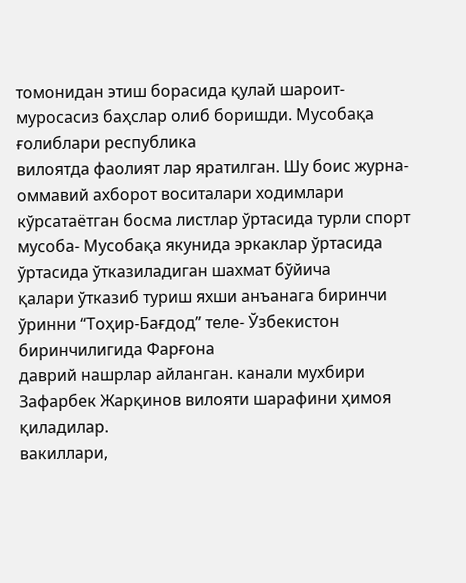томонидан этиш борасида қулай шароит- муросасиз баҳслар олиб боришди. Мусобақа ғолиблари республика
вилоятда фаолият лар яратилган. Шу боис журна- оммавий ахборот воситалари ходимлари
кўрсатаётган босма листлар ўртасида турли спорт мусоба- Мусобақа якунида эркаклар ўртасида ўртасида ўтказиладиган шахмат бўйича
қалари ўтказиб туриш яхши анъанага биринчи ўринни “Тоҳир-Бағдод” теле- Ўзбекистон биринчилигида Фарғона
даврий нашрлар айланган. канали мухбири Зафарбек Жарқинов вилояти шарафини ҳимоя қиладилар.
вакиллари,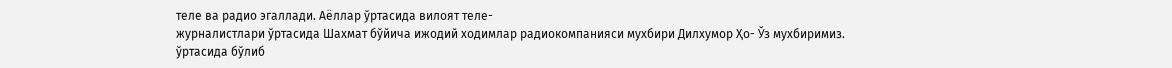теле ва радио эгаллади. Аёллар ўртасида вилоят теле-
журналистлари ўртасида Шахмат бўйича ижодий ходимлар радиокомпанияси мухбири Дилхумор Ҳо- Ўз мухбиримиз.
ўртасида бўлиб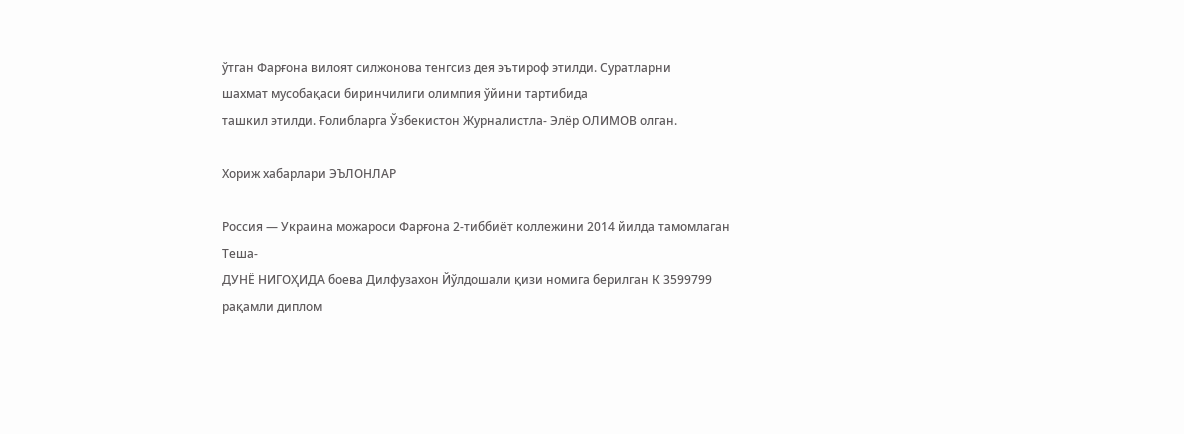ўтган Фарғона вилоят силжонова тенгсиз дея эътироф этилди. Суратларни
шахмат мусобақаси биринчилиги олимпия ўйини тартибида
ташкил этилди. Ғолибларга Ўзбекистон Журналистла- Элёр ОЛИМОВ олган.

Хориж хабарлари ЭЪЛОНЛАР

Россия — Украина можароси Фарғона 2-тиббиёт коллежини 2014 йилда тамомлаган Теша-
ДУНЁ НИГОҲИДА боева Дилфузахон Йўлдошали қизи номига берилган К 3599799
рақамли диплом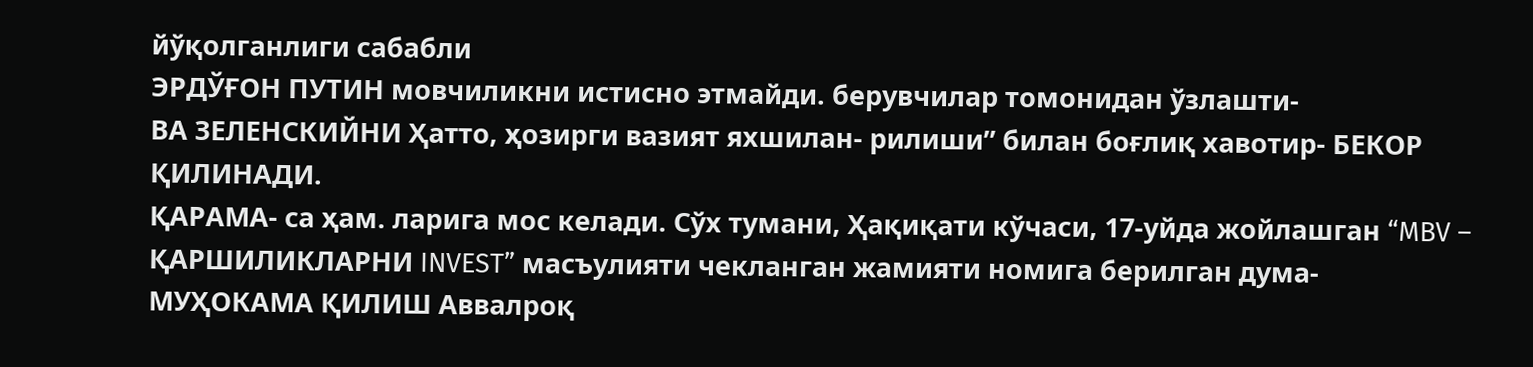йўқолганлиги сабабли
ЭРДЎҒОН ПУТИН мовчиликни истисно этмайди. берувчилар томонидан ўзлашти-
ВА ЗЕЛЕНСКИЙНИ Ҳатто, ҳозирги вазият яхшилан- рилиши” билан боғлиқ хавотир- БЕКОР ҚИЛИНАДИ.
ҚАРАМА- са ҳам. ларига мос келади. Сўх тумани, Ҳақиқати кўчаси, 17-уйда жойлашган “MBV –
ҚАРШИЛИКЛАРНИ INVEST” масъулияти чекланган жамияти номига берилган дума-
МУҲОКАМА ҚИЛИШ Аввалроқ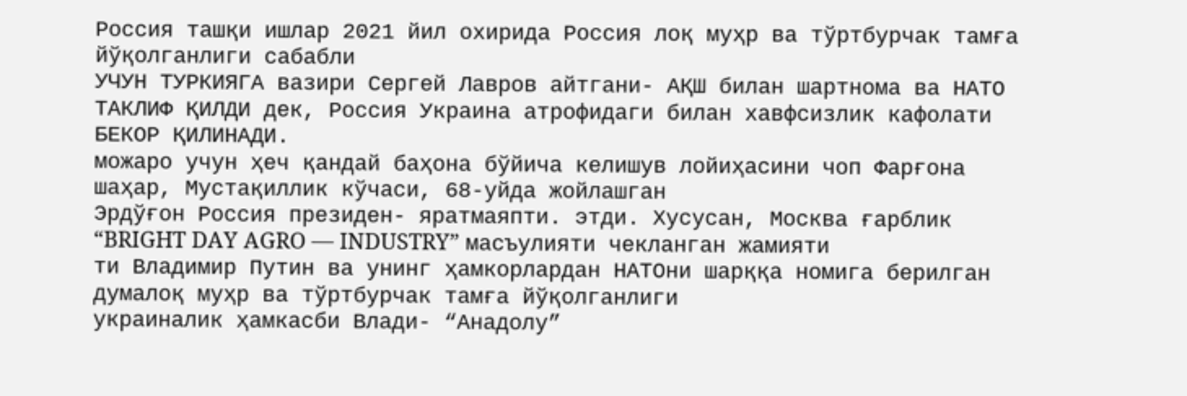Россия ташқи ишлар 2021 йил охирида Россия лоқ муҳр ва тўртбурчак тамға йўқолганлиги сабабли
УЧУН ТУРКИЯГА вазири Сергей Лавров айтгани- АҚШ билан шартнома ва НАТО
ТАКЛИФ ҚИЛДИ дек, Россия Украина атрофидаги билан хавфсизлик кафолати БЕКОР ҚИЛИНАДИ.
можаро учун ҳеч қандай баҳона бўйича келишув лойиҳасини чоп Фарғона шаҳар, Мустақиллик кўчаси, 68-уйда жойлашган
Эрдўғон Россия президен- яратмаяпти. этди. Хусусан, Москва ғарблик “BRIGHT DAY AGRO — INDUSTRY” масъулияти чекланган жамияти
ти Владимир Путин ва унинг ҳамкорлардан НАТОни шарққа номига берилган думалоқ муҳр ва тўртбурчак тамға йўқолганлиги
украиналик ҳамкасби Влади- “Анадолу”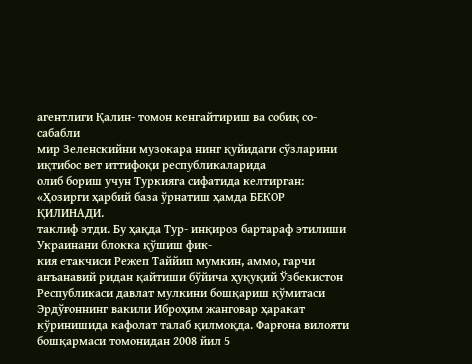агентлиги Қалин- томон кенгайтириш ва собиқ со- сабабли
мир Зеленскийни музокара нинг қуйидаги сўзларини иқтибос вет иттифоқи республикаларида
олиб бориш учун Туркияга сифатида келтирган: «Ҳозирги ҳарбий база ўрнатиш ҳамда БЕКОР ҚИЛИНАДИ.
таклиф этди. Бу ҳақда Тур- инқироз бартараф этилиши Украинани блокка қўшиш фик-
кия етакчиси Режеп Таййип мумкин, аммо, гарчи анъанавий ридан қайтиши бўйича ҳуқуқий Ўзбекистон Республикаси давлат мулкини бошқариш қўмитаси
Эрдўғоннинг вакили Иброҳим жанговар ҳаракат кўринишида кафолат талаб қилмоқда. Фарғона вилояти бошқармаси томонидан 2008 йил 5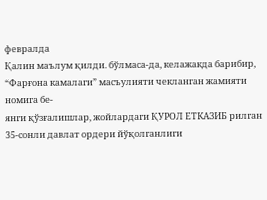февралда
Қалин маълум қилди. бўлмаса-да, келажакда барибир, “Фарғона камалаги” масъулияти чекланган жамияти номига бе-
янги қўзғалишлар, жойлардаги ҚУРОЛ ЕТКАЗИБ рилган 35-сонли давлат ордери йўқолганлиги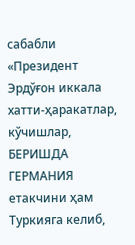сабабли
«Президент Эрдўғон иккала хатти-ҳаракатлар, кўчишлар, БЕРИШДА ГЕРМАНИЯ
етакчини ҳам Туркияга келиб,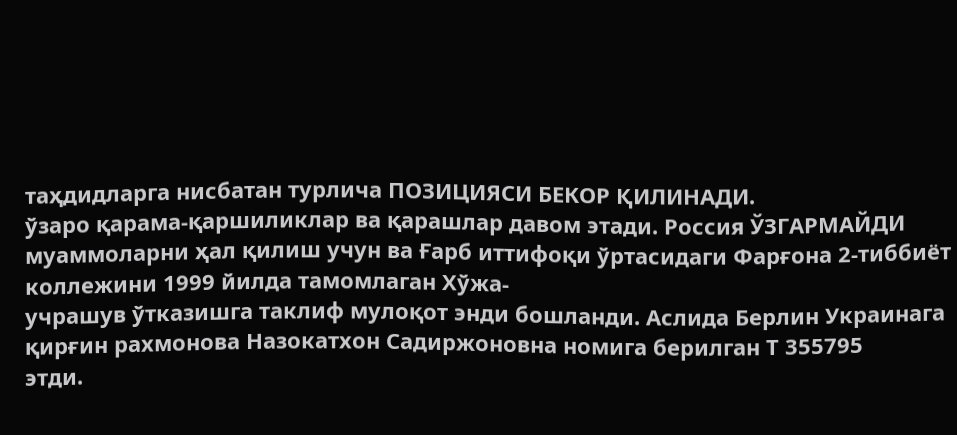таҳдидларга нисбатан турлича ПОЗИЦИЯСИ БЕКОР ҚИЛИНАДИ.
ўзаро қарама-қаршиликлар ва қарашлар давом этади. Россия ЎЗГАРМАЙДИ
муаммоларни ҳал қилиш учун ва Ғарб иттифоқи ўртасидаги Фарғона 2-тиббиёт коллежини 1999 йилда тамомлаган Хўжа-
учрашув ўтказишга таклиф мулоқот энди бошланди. Аслида Берлин Украинага қирғин рахмонова Назокатхон Садиржоновна номига берилган Т 355795
этди.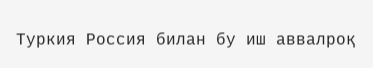Туркия Россия билан бу иш аввалроқ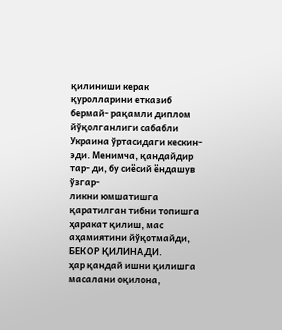қилиниши керак қуролларини етказиб бермай- рақамли диплом йўқолганлиги сабабли
Украина ўртасидаги кескин- эди. Менимча, қандайдир тар- ди, бу сиёсий ёндашув ўзгар-
ликни юмшатишга қаратилган тибни топишга ҳаракат қилиш, мас аҳамиятини йўқотмайди, БЕКОР ҚИЛИНАДИ.
ҳар қандай ишни қилишга масалани оқилона,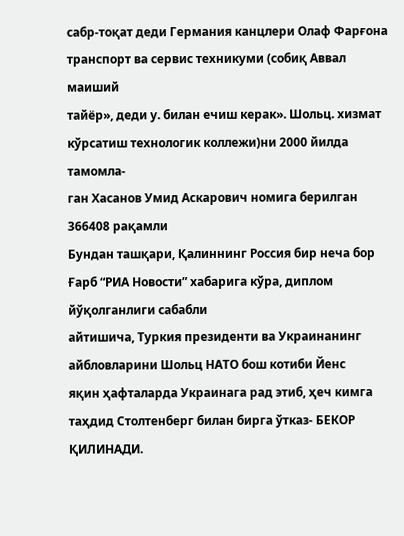сабр-тоқат деди Германия канцлери Олаф Фарғона транспорт ва сервис техникуми (собиқ Аввал маиший
тайёр», деди у. билан ечиш керак». Шольц. хизмат кўрсатиш технологик коллежи)ни 2000 йилда тамомла-
ган Хасанов Умид Аскарович номига берилган 366408 рақамли
Бундан ташқари, Қалиннинг Россия бир неча бор Ғарб “РИА Новости” хабарига кўра, диплом йўқолганлиги сабабли
айтишича, Туркия президенти ва Украинанинг айбловларини Шольц НАТО бош котиби Йенс
яқин ҳафталарда Украинага рад этиб, ҳеч кимга таҳдид Столтенберг билан бирга ўтказ- БЕКОР ҚИЛИНАДИ.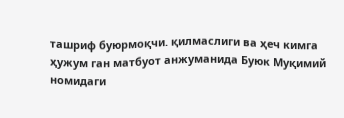ташриф буюрмоқчи. қилмаслиги ва ҳеч кимга ҳужум ган матбуот анжуманида Буюк Муқимий номидаги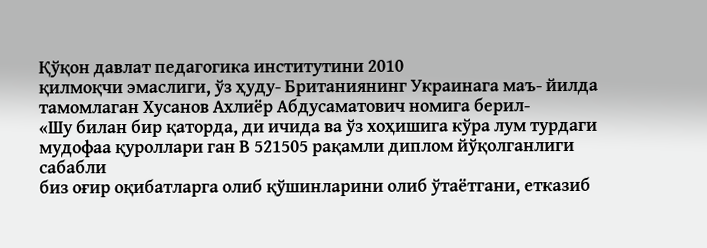Қўқон давлат педагогика институтини 2010
қилмоқчи эмаслиги, ўз ҳуду- Британиянинг Украинага маъ- йилда тамомлаган Хусанов Ахлиёр Абдусаматович номига берил-
«Шу билан бир қаторда, ди ичида ва ўз хоҳишига кўра лум турдаги мудофаа қуроллари ган В 521505 рақамли диплом йўқолганлиги сабабли
биз оғир оқибатларга олиб қўшинларини олиб ўтаётгани, етказиб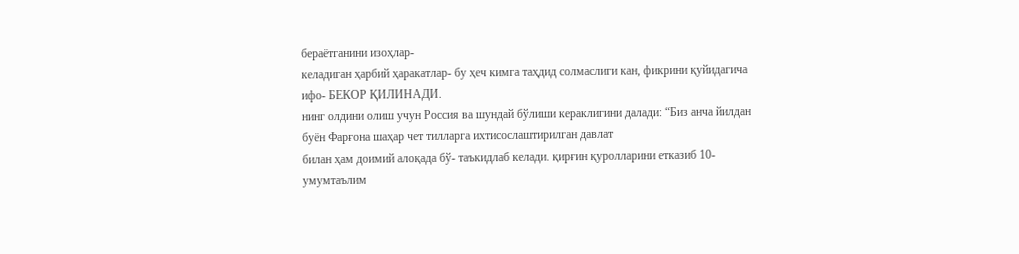бераётганини изоҳлар-
келадиган ҳарбий ҳаракатлар- бу ҳеч кимга таҳдид солмаслиги кан, фикрини қуйидагича ифо- БЕКОР ҚИЛИНАДИ.
нинг олдини олиш учун Россия ва шундай бўлиши кераклигини далади: “Биз анча йилдан буён Фарғона шаҳар чет тилларга ихтисослаштирилган давлат
билан ҳам доимий алоқада бў- таъкидлаб келади. қирғин қуролларини етказиб 10-умумтаълим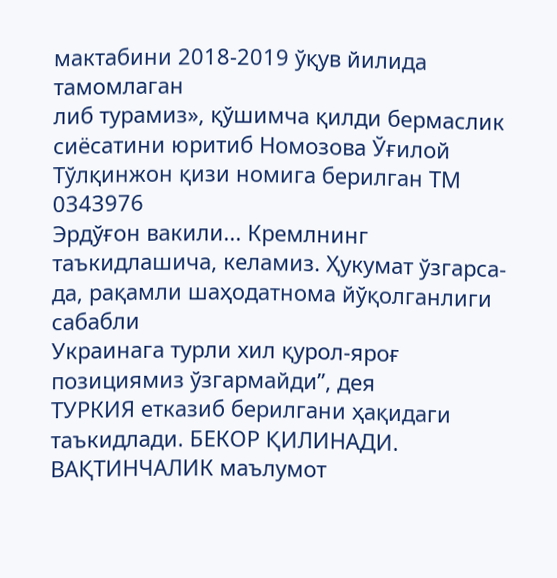мактабини 2018-2019 ўқув йилида тамомлаган
либ турамиз», қўшимча қилди бермаслик сиёсатини юритиб Номозова Ўғилой Тўлқинжон қизи номига берилган ТМ 0343976
Эрдўғон вакили... Кремлнинг таъкидлашича, келамиз. Ҳукумат ўзгарса-да, рақамли шаҳодатнома йўқолганлиги сабабли
Украинага турли хил қурол-яроғ позициямиз ўзгармайди”, дея
ТУРКИЯ етказиб берилгани ҳақидаги таъкидлади. БЕКОР ҚИЛИНАДИ.
ВАҚТИНЧАЛИК маълумот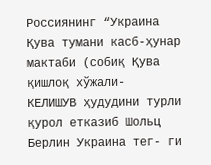Россиянинг “Украина Қува тумани касб-ҳунар мактаби (собиқ Қува қишлоқ хўжали-
КЕЛИШУВ ҳудудини турли қурол етказиб Шольц Берлин Украина тег- ги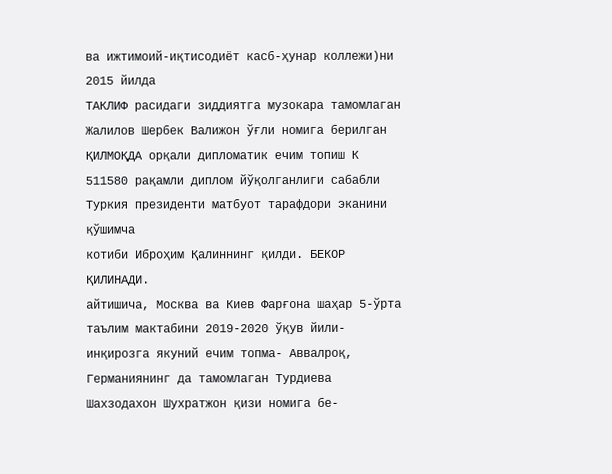ва ижтимоий-иқтисодиёт касб-ҳунар коллежи)ни 2015 йилда
ТАКЛИФ расидаги зиддиятга музокара тамомлаган Жалилов Шербек Валижон ўғли номига берилган
ҚИЛМОҚДА орқали дипломатик ечим топиш К 511580 рақамли диплом йўқолганлиги сабабли
Туркия президенти матбуот тарафдори эканини қўшимча
котиби Иброҳим Қалиннинг қилди. БЕКОР ҚИЛИНАДИ.
айтишича, Москва ва Киев Фарғона шаҳар 5-ўрта таълим мактабини 2019-2020 ўқув йили-
инқирозга якуний ечим топма- Аввалроқ, Германиянинг да тамомлаган Турдиева Шахзодахон Шухратжон қизи номига бе-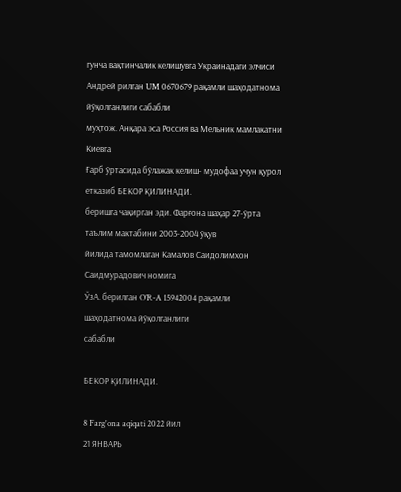гунча вақтинчалик келишувга Украинадаги элчиси Андрей рилган UM 0670679 рақамли шаҳодатнома йўқолганлиги сабабли
муҳтож. Анқара эса Россия ва Мельник мамлакатни Киевга
Ғарб ўртасида бўлажак келиш- мудофаа учун қурол етказиб БЕКОР ҚИЛИНАДИ.
беришга чақирган эди. Фарғона шаҳар 27-ўрта таълим мактабини 2003-2004 ўқув
йилида тамомлаган Камалов Саидолимхон Саидмурадович номига
ЎзА. берилган O’R-A 15942004 рақамли шаҳодатнома йўқолганлиги
сабабли

БЕКОР ҚИЛИНАДИ.

8 Farg'ona aqiqati 2022 йил
21 ЯНВАРЬ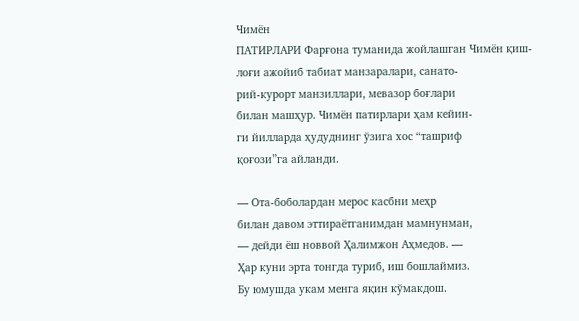Чимён
ПАТИРЛАРИ Фарғона туманида жойлашган Чимён қиш-
лоғи ажойиб табиат манзаралари, санато-
рий-курорт манзиллари, мевазор боғлари
билан машҳур. Чимён патирлари ҳам кейин-
ги йилларда ҳудуднинг ўзига хос “ташриф
қоғози”га айланди.

— Ота-боболардан мерос касбни меҳр
билан давом эттираётганимдан мамнунман,
— дейди ёш новвой Ҳалимжон Аҳмедов. —
Ҳар куни эрта тонгда туриб, иш бошлаймиз.
Бу юмушда укам менга яқин кўмакдош.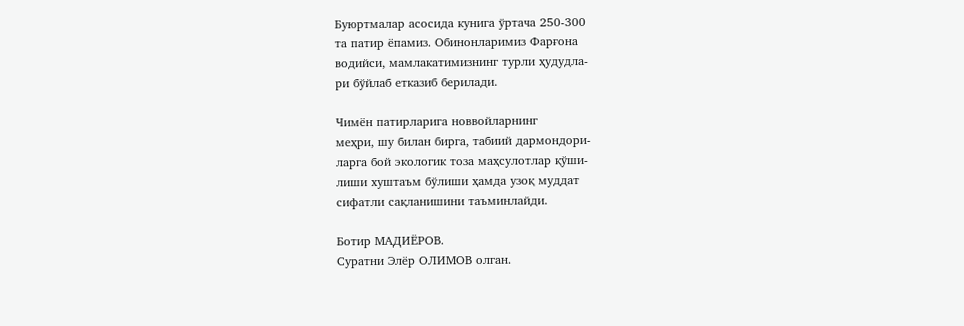Буюртмалар асосида кунига ўртача 250-300
та патир ёпамиз. Обинонларимиз Фарғона
водийси, мамлакатимизнинг турли ҳудудла-
ри бўйлаб етказиб берилади.

Чимён патирларига новвойларнинг
меҳри, шу билан бирга, табиий дармондори-
ларга бой экологик тоза маҳсулотлар қўши-
лиши хуштаъм бўлиши ҳамда узоқ муддат
сифатли сақланишини таъминлайди.

Ботир МАДИЁРОВ.
Суратни Элёр ОЛИМОВ олган.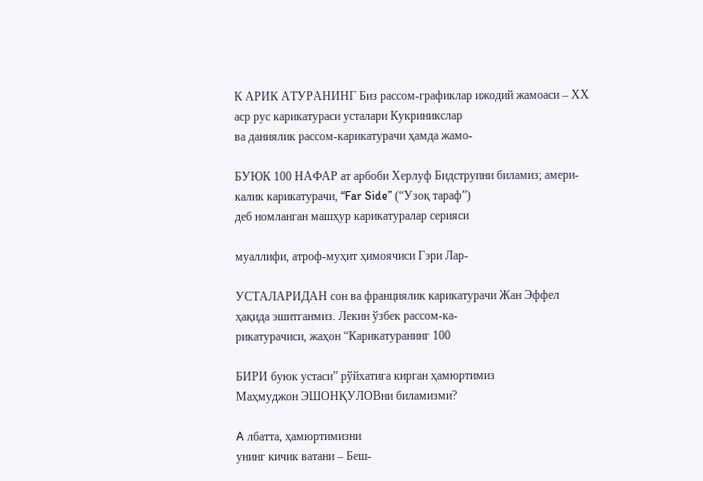К АРИК АТУРАНИНГ Биз рассом-графиклар ижодий жамоаси – ХХ
аср рус карикатураси усталари Кукриникслар
ва даниялик рассом-карикатурачи ҳамда жамо-

БУЮК 100 НАФАР ат арбоби Херлуф Бидструпни биламиз; амери-
калик карикатурачи, “Far Side” (“Узоқ тараф”)
деб номланган машҳур карикатуралар серияси

муаллифи, атроф-муҳит ҳимоячиси Гэри Лар-

УСТАЛАРИДАН сон ва франциялик карикатурачи Жан Эффел
ҳақида эшитганмиз. Лекин ўзбек рассом-ка-
рикатурачиси, жаҳон “Карикатуранинг 100

БИРИ буюк устаси” рўйхатига кирган ҳамюртимиз
Маҳмуджон ЭШОНҚУЛОВни биламизми?

A лбатта, ҳамюртимизни
унинг кичик ватани – Беш-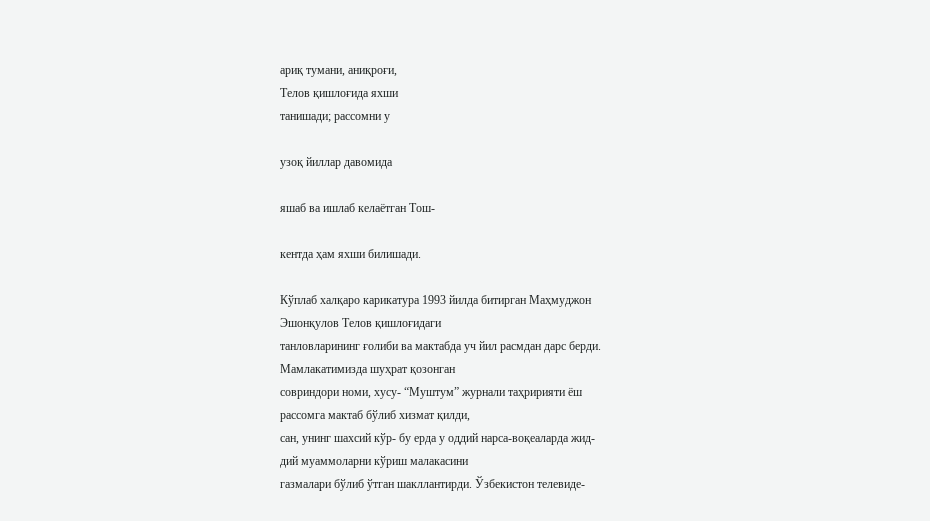ариқ тумани, аниқроғи,
Телов қишлоғида яхши
танишади; рассомни у

узоқ йиллар давомида

яшаб ва ишлаб келаётган Тош-

кентда ҳам яхши билишади.

Кўплаб халқаро карикатура 1993 йилда битирган Маҳмуджон
Эшонқулов Телов қишлоғидаги
танловларининг ғолиби ва мактабда уч йил расмдан дарс берди.
Мамлакатимизда шуҳрат қозонган
совриндори номи, хусу- “Муштум” журнали таҳририяти ёш
рассомга мактаб бўлиб хизмат қилди,
сан, унинг шахсий кўр- бу ерда у оддий нарса-воқеаларда жид-
дий муаммоларни кўриш малакасини
газмалари бўлиб ўтган шакллантирди. Ўзбекистон телевиде-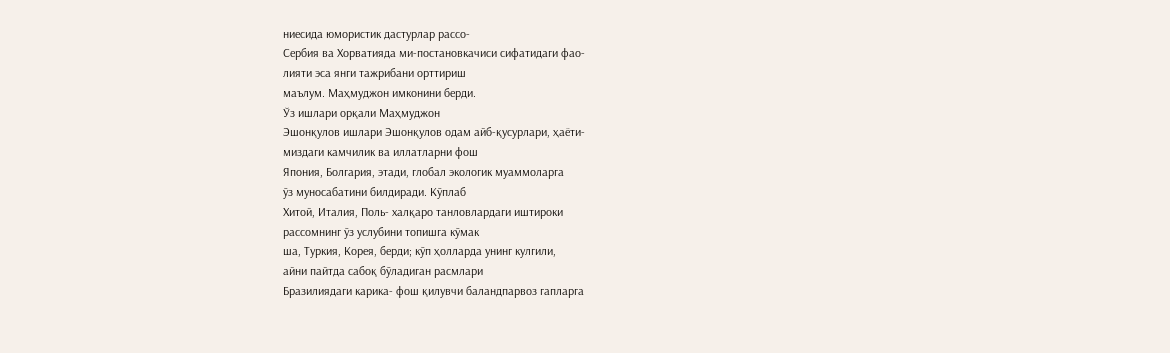ниесида юмористик дастурлар рассо-
Сербия ва Хорватияда ми-постановкачиси сифатидаги фао-
лияти эса янги тажрибани орттириш
маълум. Маҳмуджон имконини берди.
Ўз ишлари орқали Маҳмуджон
Эшонқулов ишлари Эшонқулов одам айб-қусурлари, ҳаёти-
миздаги камчилик ва иллатларни фош
Япония, Болгария, этади, глобал экологик муаммоларга
ўз муносабатини билдиради. Кўплаб
Хитой, Италия, Поль- халқаро танловлардаги иштироки
рассомнинг ўз услубини топишга кўмак
ша, Туркия, Корея, берди; кўп ҳолларда унинг кулгили,
айни пайтда сабоқ бўладиган расмлари
Бразилиядаги карика- фош қилувчи баландпарвоз гапларга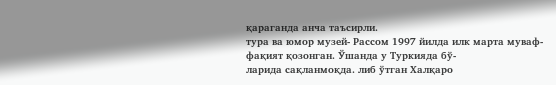қараганда анча таъсирли.
тура ва юмор музей- Рассом 1997 йилда илк марта муваф-
фақият қозонган. Ўшанда у Туркияда бў-
ларида сақланмоқда. либ ўтган Халқаро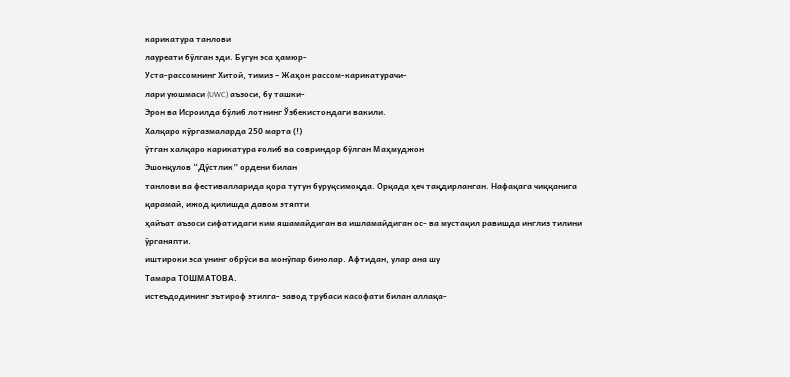карикатура танлови
лауреати бўлган эди. Бугун эса ҳамюр-
Уста-рассомнинг Хитой, тимиз – Жаҳон рассом-карикатурачи-
лари уюшмаси (UWC) аъзоси, бу ташки-
Эрон ва Исроилда бўлиб лотнинг Ўзбекистондаги вакили.
Халқаро кўргазмаларда 250 марта (!)
ўтган халқаро карикатура ғолиб ва совриндор бўлган Маҳмуджон
Эшонқулов “Дўстлик” ордени билан
танлови ва фестивалларида қора тутун буруқсимоқда. Орқада ҳеч тақдирланган. Нафақага чиққанига
қарамай, ижод қилишда давом этяпти
ҳайъат аъзоси сифатидаги ким яшамайдиган ва ишламайдиган ос- ва мустақил равишда инглиз тилини
ўрганяпти.
иштироки эса унинг обрўси ва монўпар бинолар. Афтидан, улар ана шу
Тамара ТОШМАТОВА.
истеъдодининг эътироф этилга- завод трубаси касофати билан аллақа-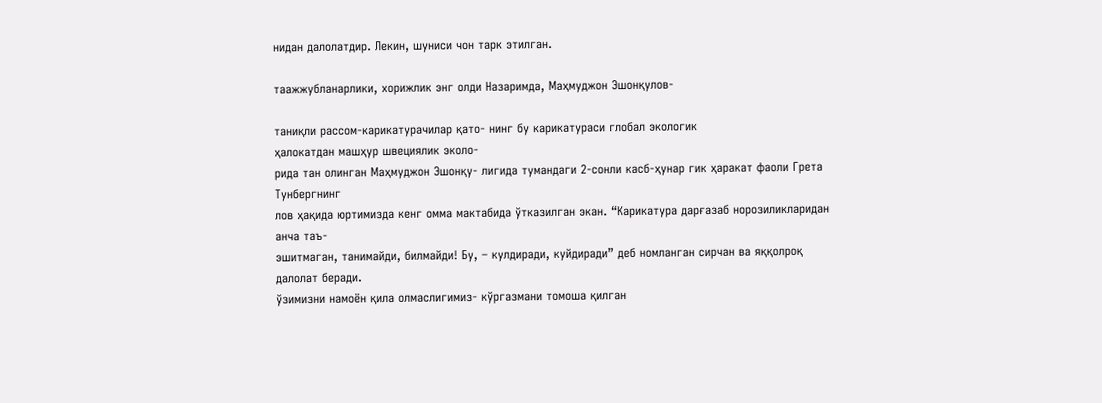нидан далолатдир. Лекин, шуниси чон тарк этилган.

таажжубланарлики, хорижлик энг олди Назаримда, Маҳмуджон Эшонқулов-

таниқли рассом-карикатурачилар қато- нинг бу карикатураси глобал экологик
ҳалокатдан машҳур швециялик эколо-
рида тан олинган Маҳмуджон Эшонқу- лигида тумандаги 2-сонли касб-ҳунар гик ҳаракат фаоли Грета Тунбергнинг
лов ҳақида юртимизда кенг омма мактабида ўтказилган экан. “Карикатура дарғазаб норозиликларидан анча таъ-
эшитмаган, танимайди, билмайди! Бу, – кулдиради, куйдиради” деб номланган сирчан ва яққолроқ далолат беради.
ўзимизни намоён қила олмаслигимиз- кўргазмани томоша қилган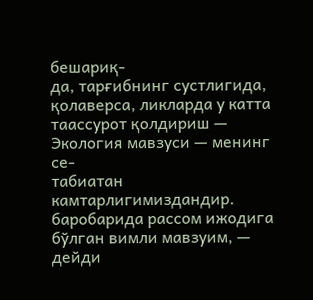бешариқ-
да, тарғибнинг сустлигида, қолаверса, ликларда у катта таассурот қолдириш — Экология мавзуси — менинг се-
табиатан камтарлигимиздандир. баробарида рассом ижодига бўлган вимли мавзуим, — дейди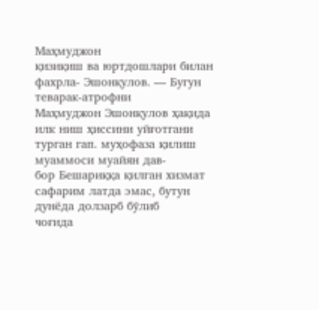Маҳмуджон
қизиқиш ва юртдошлари билан фахрла- Эшонқулов. — Бугун теварак-атрофни
Маҳмуджон Эшонқулов ҳақида илк ниш ҳиссини уйғотгани турган гап. муҳофаза қилиш муаммоси муайян дав-
бор Бешариққа қилган хизмат сафарим латда эмас, бутун дунёда долзарб бўлиб
чоғида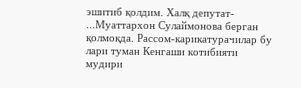эшитиб қолдим. Халқ депутат- ...Муаттархон Сулаймонова берган қолмоқда. Рассом-карикатурачилар бу
лари туман Кенгаши котибияти мудири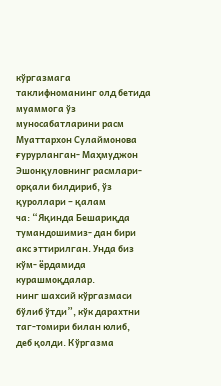кўргазмага таклифноманинг олд бетида муаммога ўз муносабатларини расм
Муаттархон Сулаймонова ғурурланган- Маҳмуджон Эшонқуловнинг расмлари- орқали билдириб, ўз қуроллари – қалам
ча: “Яқинда Бешариқда тумандошимиз- дан бири акс эттирилган. Унда биз кўм- ёрдамида курашмоқдалар.
нинг шахсий кўргазмаси бўлиб ўтди”, кўк дарахтни таг-томири билан юлиб,
деб қолди. Кўргазма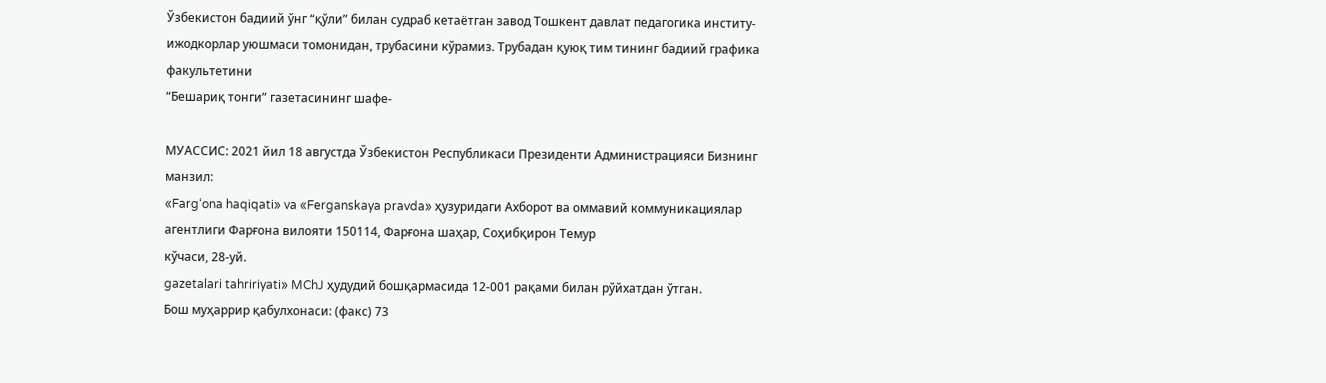Ўзбекистон бадиий ўнг “қўли” билан судраб кетаётган завод Тошкент давлат педагогика институ-
ижодкорлар уюшмаси томонидан, трубасини кўрамиз. Трубадан қуюқ тим тининг бадиий графика факультетини
“Бешариқ тонги” газетасининг шафе-

МУАССИС: 2021 йил 18 августда Ўзбекистон Республикаси Президенти Администрацияси Бизнинг манзил:
«Farg‘ona haqiqati» va «Ferganskaya pravda» ҳузуридаги Ахборот ва оммавий коммуникациялар агентлиги Фарғона вилояти 150114, Фарғона шаҳар, Соҳибқирон Темур
кўчаси, 28-уй.
gazetalari tahririyati» MChJ ҳудудий бошқармасида 12-001 рақами билан рўйхатдан ўтган.
Бош муҳаррир қабулхонаси: (факс) 73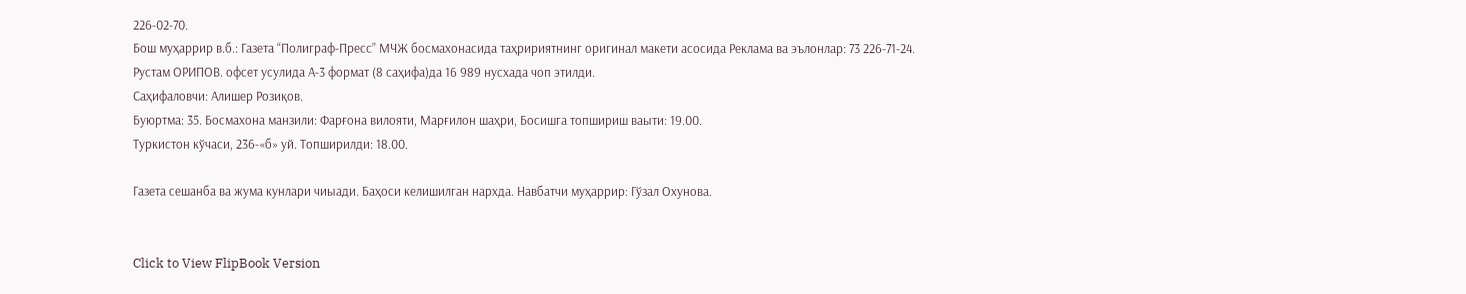226-02-70.
Бош муҳаррир в.б.: Газета “Полиграф-Пресс” МЧЖ босмахонасида таҳририятнинг оригинал макети асосида Реклама ва эълонлар: 73 226-71-24.
Рустам ОРИПОВ. офсет усулида А-3 формат (8 саҳифа)да 16 989 нусхада чоп этилди.
Саҳифаловчи: Алишер Розиқов.
Буюртма: 35. Босмахона манзили: Фарғона вилояти, Марғилон шаҳри, Босишга топшириш ваыти: 19.00.
Туркистон кўчаси, 236-«б» уй. Топширилди: 18.00.

Газета сешанба ва жума кунлари чиыади. Баҳоси келишилган нархда. Навбатчи муҳаррир: Гўзал Охунова.


Click to View FlipBook Version